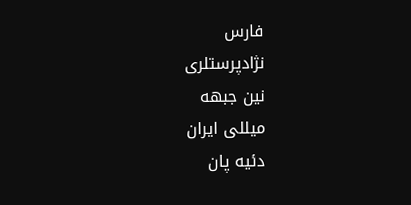فارس
نژادپرستلری
نین جبهه
میللی ایران
دئیه پان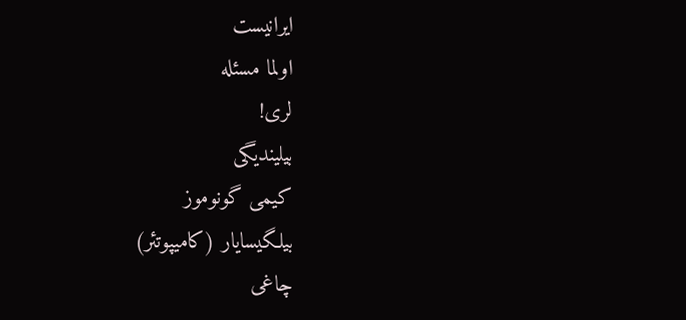ایرانیست
اولما مسئله
لری!
بیلیندیگی
کیمی گونوموز
بیلگیسایار (کامیپوتئر)
چاغی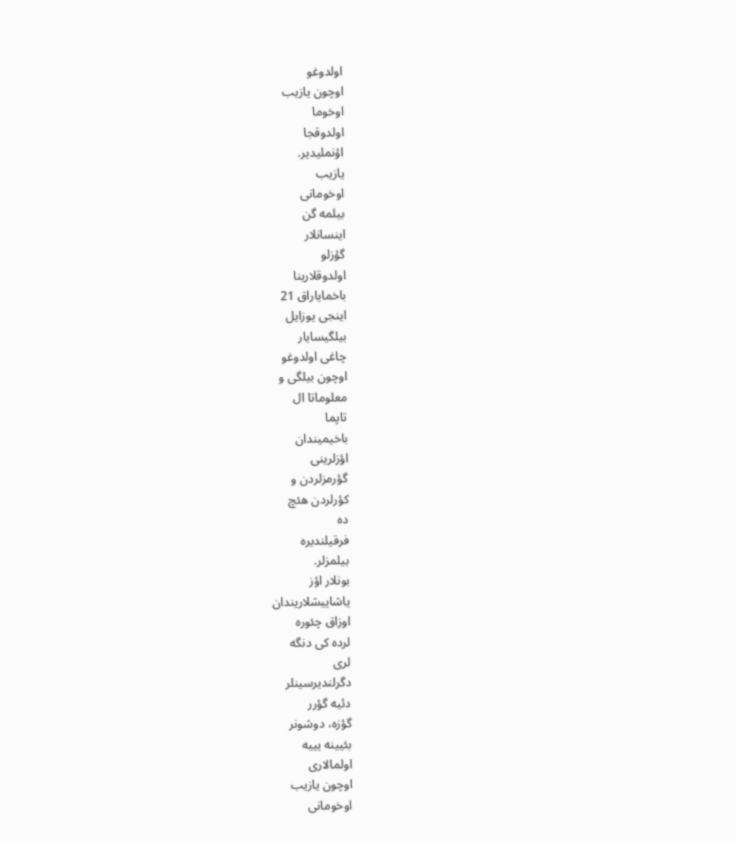اولدوغو
اوچون یازیب
اوخوما
اولدوقجا
اؤنملیدیر.
یازیب
اوخومانی
بیلمه گن
اینسانلار
گؤزلو
اولدوقلارینا
باخمایاراق 21
اینجی یوزایل
بیلگیسایار
چاغی اولدوغو
اوچون بیلگی و
معلوماتا ال
تاپما
باخیمیندان
اؤزلرینی
گؤرمزلردن و
کؤرلردن هئچ
ده
فرقیلندیره
بیلمزلر.
بونلار اؤز
یاشاییشلاریندان
اوزاق چئوره
لرده کی دنگه
لری
دگرلندیرسینلر
دئیه گؤرر
گؤزه، دوشونر
بئیینه یییه
اولمالاری
اوچون یازیب
اوخومانی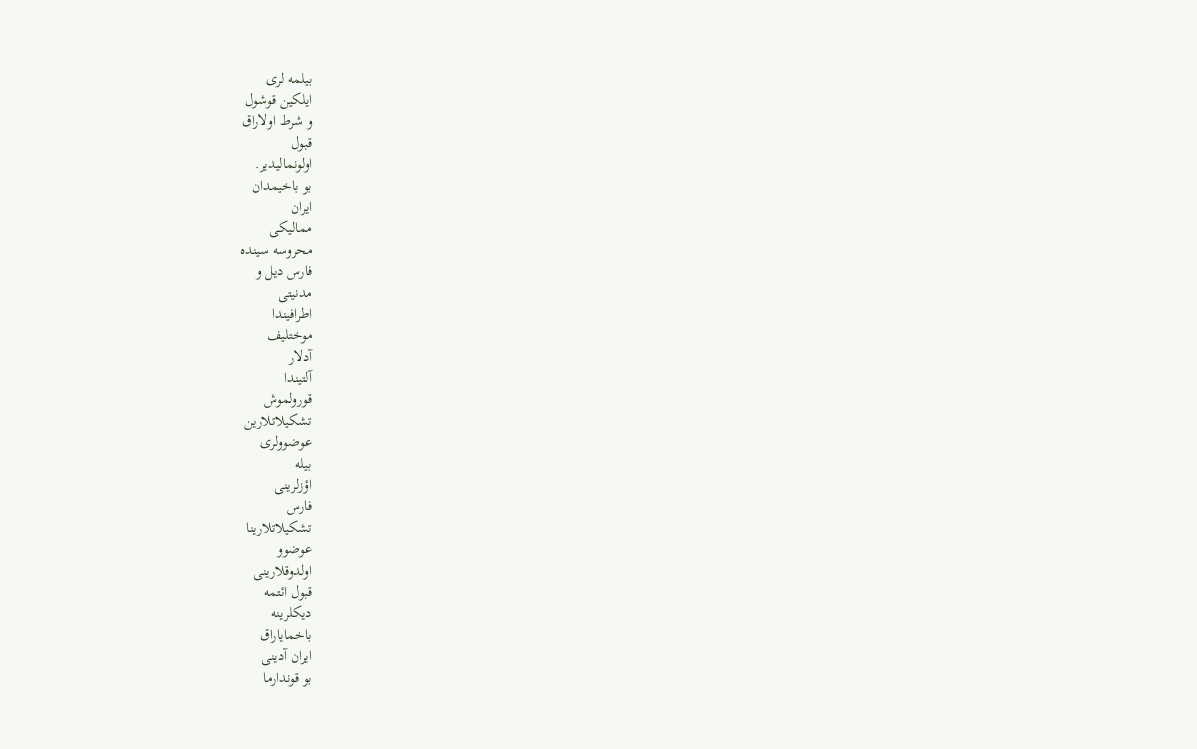بیلمه لری
ایلکین قوشول
و شرط اولاراق
قبول
اولونمالیدیر.
بو باخیمدان
ایران
ممالیکی
محروسه سینده
فارس دیل و
مدنیتی
اطرافیندا
موختلیف
آدلار
آلتیندا
قورولموش
تشکیلاتلارین
عوضوولری
بیله
اؤزلرینی
فارس
تشکیلاتلارینا
عوضوو
اولدوقلارینی
قبول ائتمه
دیکلرینه
باخمایاراق
ایران آدینی
بو قوندارما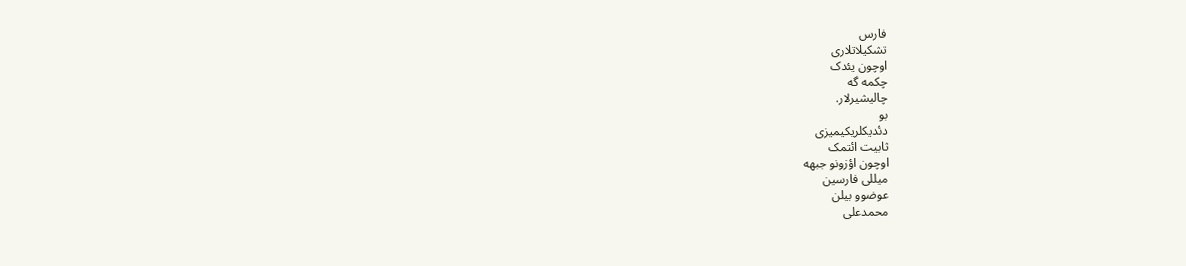فارس
تشکیلاتلاری
اوچون یئدک
چکمه گه
چالیشیرلار.
بو
دئدیکلریکیمیزی
ثابیت ائتمک
اوچون اؤزونو جبهه
میللی فارسین
عوضوو بیلن
محمدعلی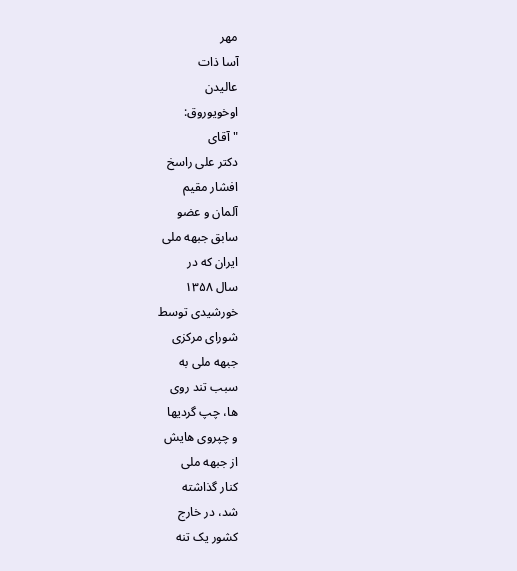مهر
آسا ذات
عالیدن
اوخویوروق:
"آقای
دکتر علی راسخ
افشار مقيم
آلمان و عضو
سابق جبهه ملی
ايران که در
سال ۱۳۵۸
خورشيدی توسط
شورای مرکزی
جبهه ملی به
سبب تند روی
ها، چپ گرديها
و چپروی هايش
از جبهه ملی
کنار گذاشته
شد، در خارج
کشور يک تنه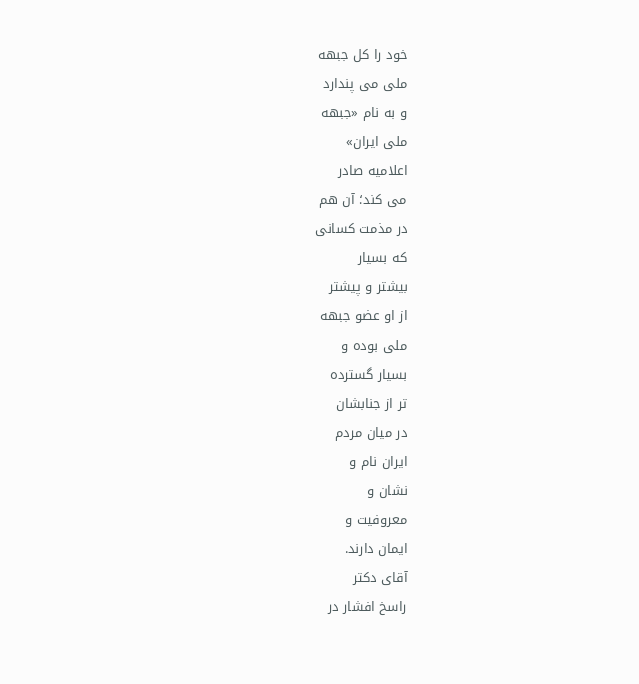خود را کل جبهه
ملی می پندارد
و به نام «جبهه
ملی ايران»
اعلاميه صادر
می کند؛ آن هم
در مذمت کسانی
که بسيار
بيشتر و پيشتر
از او عضو جبهه
ملی بوده و
بسيار گسترده
تر از جنابشان
در ميان مردم
ايران نام و
نشان و
معروفيت و
ايمان دارند.
آقای دکتر
راسخ افشار در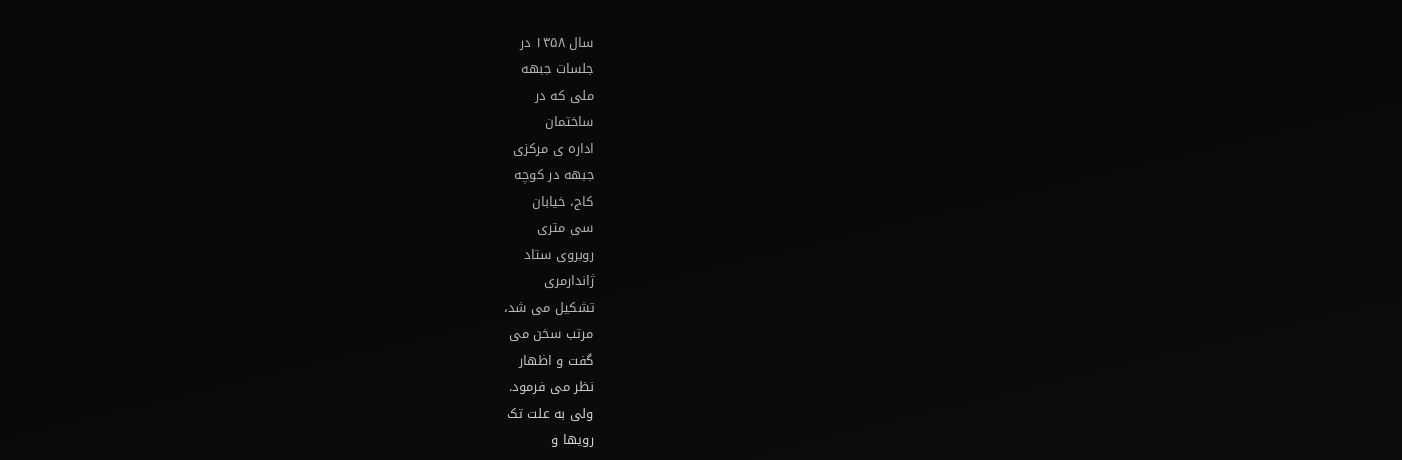سال ۱۳۵۸ در
جلسات جبهه
ملی که در
ساختمان
اداره ی مرکزی
جبهه در کوچه
کاج، خيابان
سی متری
روبروی ستاد
ژاندارمری
تشکيل می شد،
مرتب سخن می
گفت و اظهار
نظر می فرمود.
ولی به علت تک
رويها و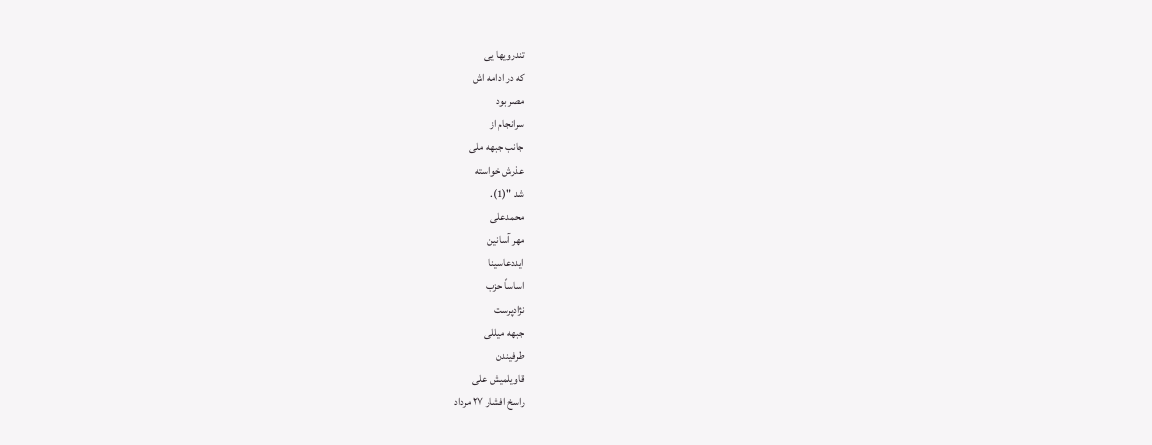تندرويها يی
که در ادامه اش
مصر بود
سرانجام از
جانب جبهه ملی
عذرش خواسته
شد "(1).
محمدعلی
مهر آسانین
ایددعاسینا
اساساً حزب
نژادپرست
جبهه میللی
طرفیندن
قاویلمیش علی
راسخ افشار ۲۷ مرداد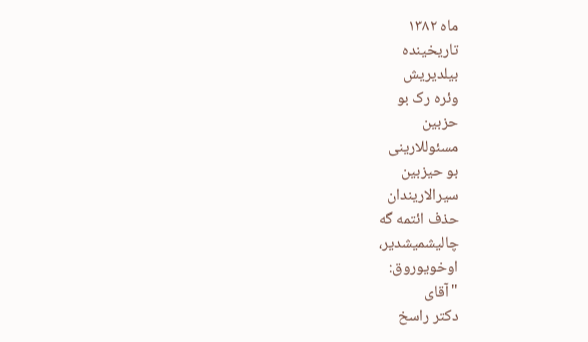ماه ۱۳۸۲
تاریخینده
بیلدیریش
وئره رک بو
حزبین
مسئوللارینی
بو حیزبین
سیرالاریندان
حذف ائتمه گه
چالیشمیشدیر،
اوخویوروق:
"آقای
دکتر راسخ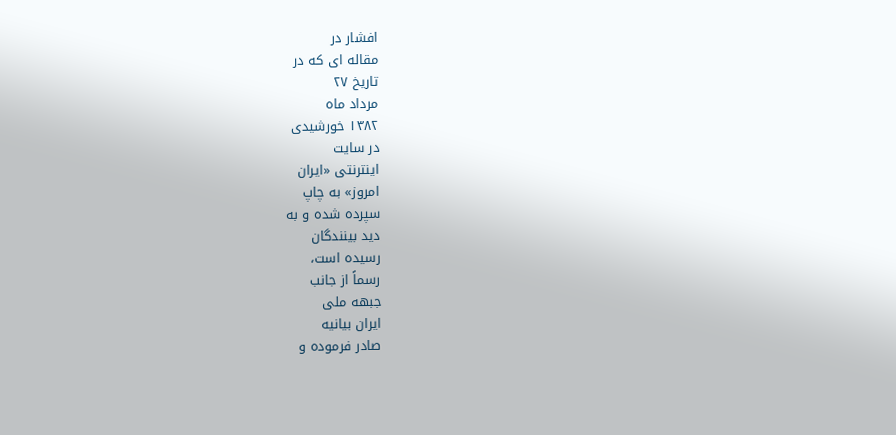افشار در
مقاله ای که در
تاريخ ۲۷
مرداد ماه
۱۳۸۲ خورشيدی
در سايت
اينترنتی «ايران
امروز» به چاپ
سپرده شده و به
ديد بينندگان
رسيده است،
رسماً از جانب
جبهه ملی
ايران بيانيه
صادر فرموده و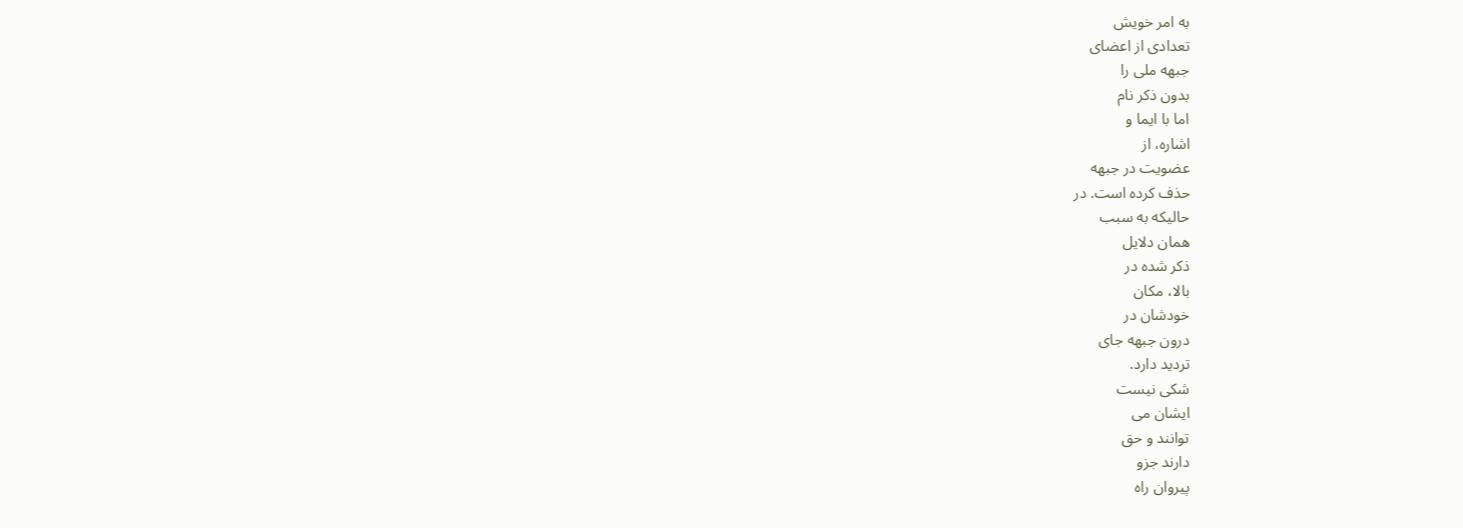به امر خويش
تعدادی از اعضای
جبهه ملی را
بدون ذکر نام
اما با ايما و
اشاره، از
عضويت در جبهه
حذف کرده است. در
حاليکه به سبب
همان دلايل
ذکر شده در
بالا، مکان
خودشان در
درون جبهه جای
ترديد دارد.
شکی نيست
ايشان می
توانند و حق
دارند جزو
پيروان راه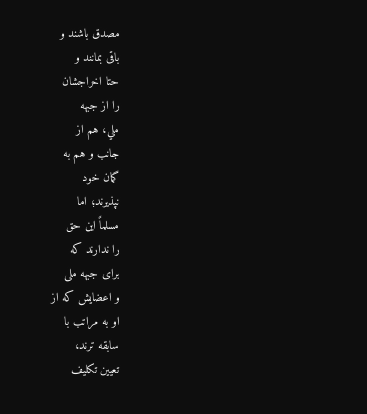مصدق باشند و
باقی بمانند و
حتا اخراجشان
را از جبهه
ملي، هم از
جانب و هم به
گمان خود
نپذيرند؛ اما
مسلماً اين حق
را ندارند که
برای جبهه ملی
و اعضايش که از
او به مراتب با
سابقه ترند،
تعيين تکليف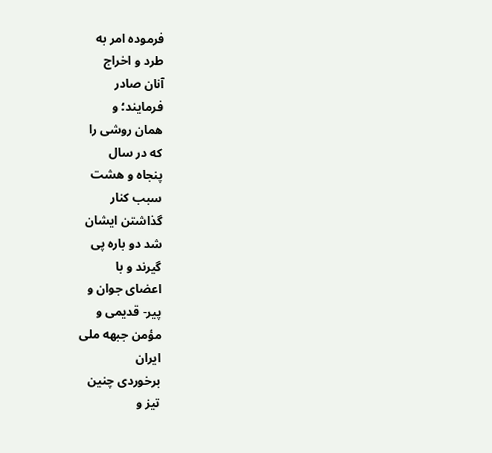فرموده امر به
طرد و اخراج
آنان صادر
فرمايند؛ و
همان روشی را
که در سال
پنجاه و هشت
سبب کنار
گذاشتن ايشان
شد دو باره پی
گيرند و با
اعضای جوان و
پير- قديمی و
مؤمن جبهه ملی
ايران
برخوردی چنين
تيز و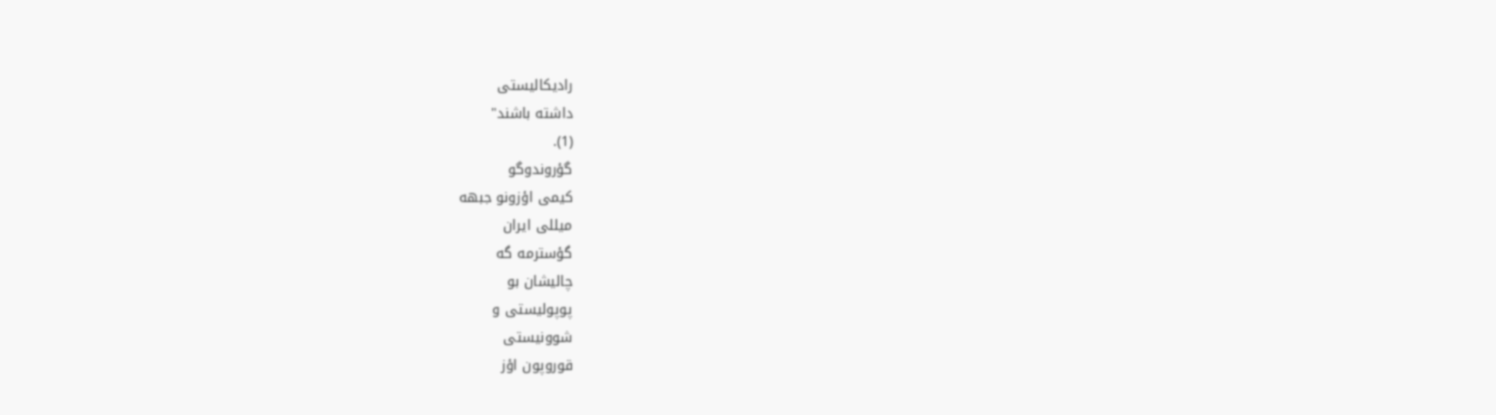راديکاليستی
داشته باشند"
(1).
گؤروندوگو
کیمی اؤزونو جبهه
میللی ایران
گؤسترمه گه
چالیشان بو
پوپولیستی و
شوونیستی
قوروپون اؤز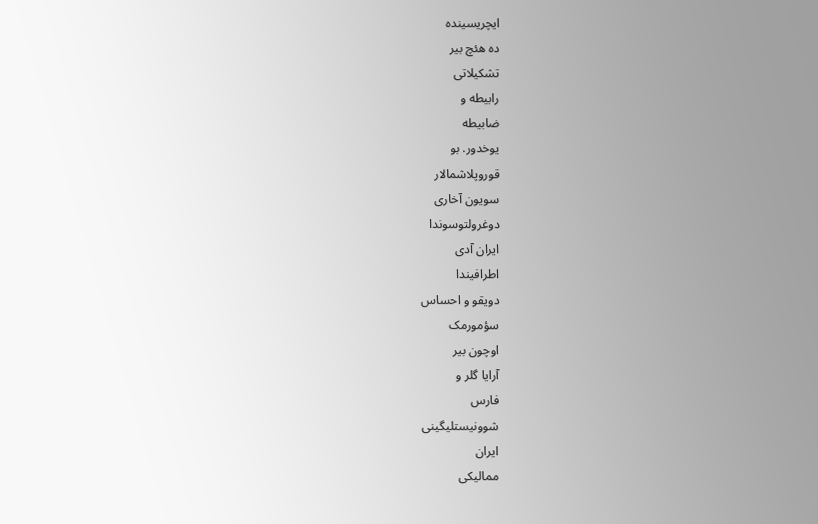ایچریسینده
ده هئچ بیر
تشکیلاتی
رابیطه و
ضابیطه
یوخدور. بو
قوروپلاشمالار
سویون آخاری
دوغرولتوسوندا
ایران آدی
اطرافیندا
دویقو و احساس
سؤمورمک
اوچون بیر
آرایا گلر و
فارس
شوونیستلیگینی
ایران
ممالیکی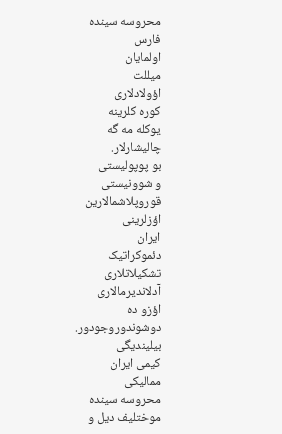محروسه سینده
فارس
اولمایان
میللت
اؤولادلاری
کوره کلرینه
یوکله مه گه
چالیشارلار.
بو پوپولیستی
و شوونیستی
قوروپلاشمالارین
اؤزلرینی
ایران
دئموکراتیک
تشکیلاتلاری
آدلاندیرمالاری
اؤزو ده
دوشوندوروجودور.
بیلیندیگی
کیمی ایران
ممالیکی
محروسه سینده
موختلیف دیل و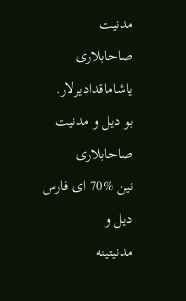مدنیت
صاحابلاری
یاشاماقدادیرلار.
بو دیل و مدنیت
صاحابلاری
نین %70 ای فارس
دیل و
مدنیتینه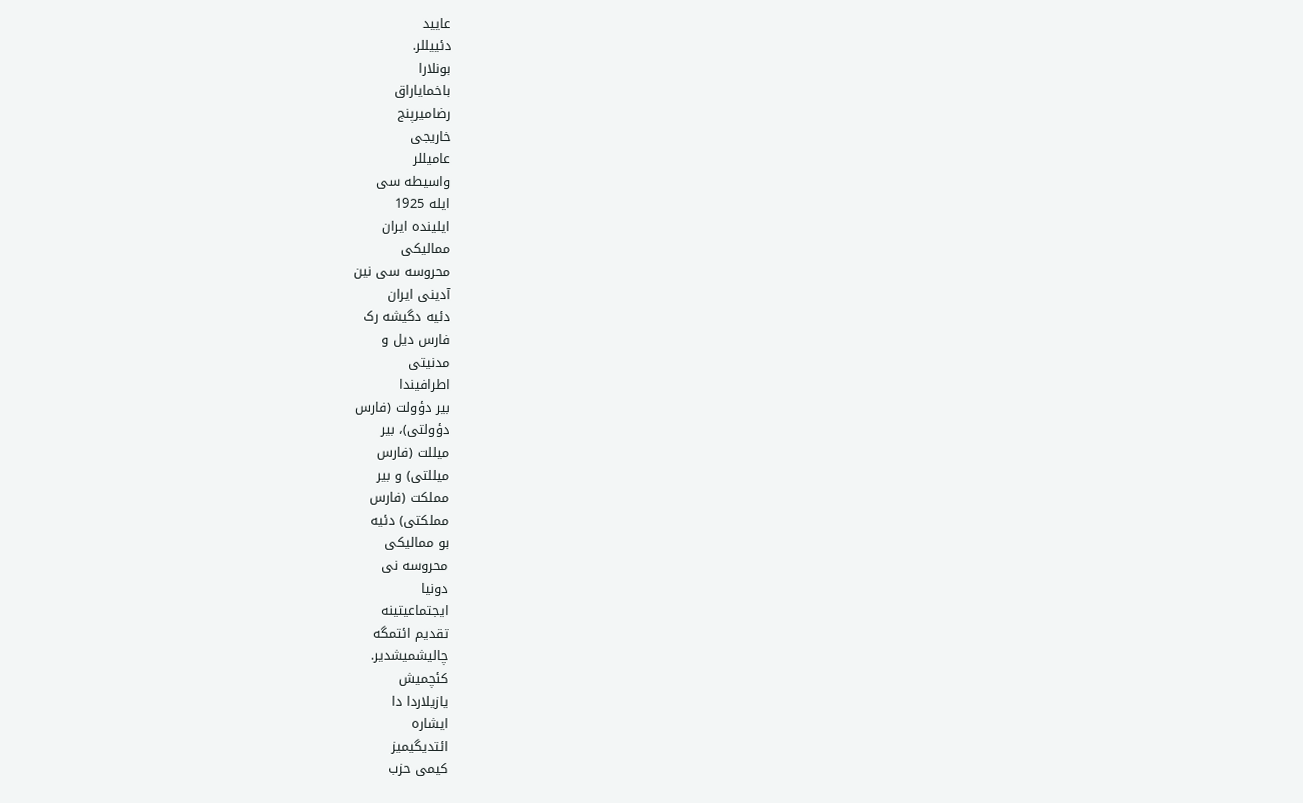عایید
دئییللر.
بونلارا
باخمایاراق
رضامیرپنج
خاریجی
عامیللر
واسیطه سی
ایله 1925
ایلینده ایران
ممالیکی
محروسه سی نین
آدینی ایران
دئیه دگیشه رک
فارس دیل و
مدنیتی
اطرافیندا
بیر دؤولت (فارس
دؤولتی)، بیر
میللت (فارس
میللتی) و بیر
مملکت (فارس
مملکتی) دئیه
بو ممالیکی
محروسه نی
دونیا
ایجتماعیتینه
تقدیم ائتمگه
چالیشمیشدیر.
کئچمیش
یازیلاردا دا
ایشاره
ائتدیگیمیز
کیمی حزب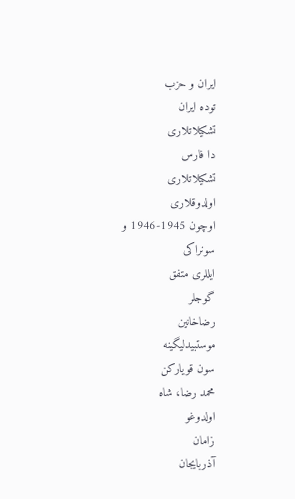ایران و حزب
توده ایران
تشکیلاتلاری
دا فارس
تشکیلاتلاری
اولدوقلاری
اوچون 1945-1946 و
سونراکی
ایللری متفق
گوجلر
رضاخانین
موستبیدلیگینه
سون قویارکن
محمد رضا، شاه
اولدوغو
زامان
آذربایجان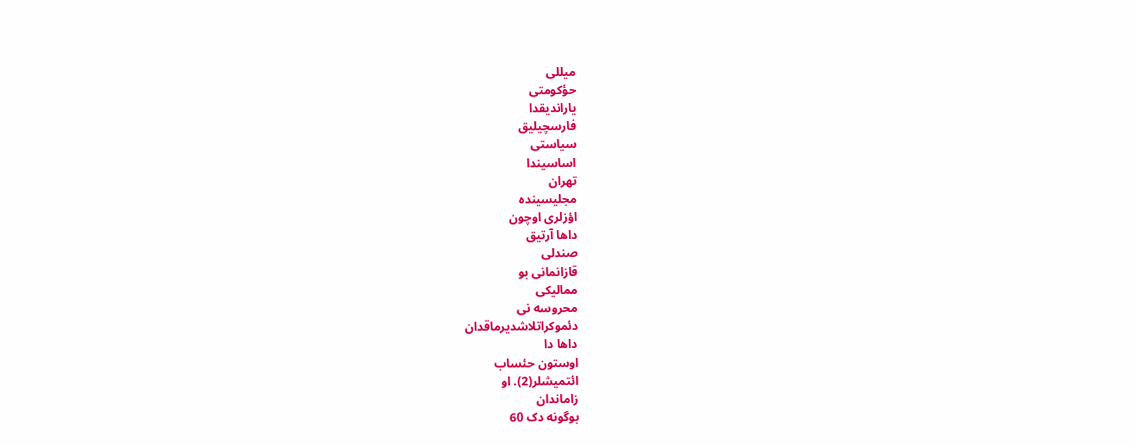میللی
حؤکومتی
یاراندیقدا
فارسچیلیق
سیاستی
اساسیندا
تهران
مجلیسینده
اؤزلری اوچون
داها آرتیق
صندلی
قازانمانی بو
ممالیکی
محروسه نی
دئموکراتلاشدیرماقدان
داها دا
اوستون حئساب
ائتمیشلر(2). او
زاماندان
بوگونه دک 60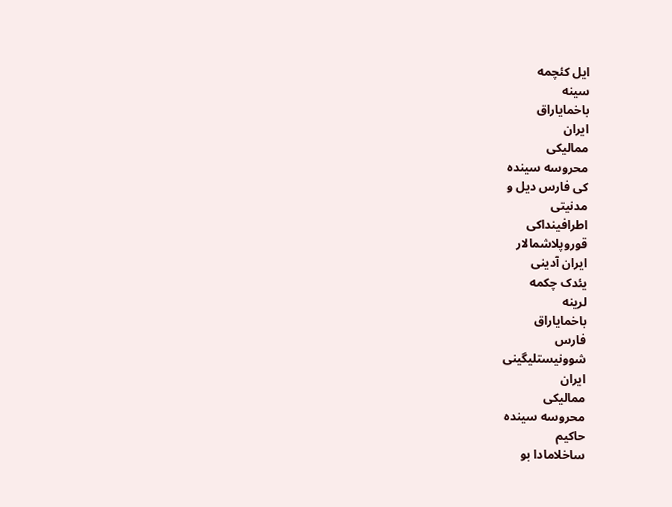ایل کئچمه
سینه
باخمایاراق
ایران
ممالیکی
محروسه سینده
کی فارس دیل و
مدنیتی
اطرافینداکی
قوروپلاشمالار
ایران آدینی
یئدک چکمه
لرینه
باخمایاراق
فارس
شوونیستلیگینی
ایران
ممالیکی
محروسه سینده
حاکیم
ساخلامادا بو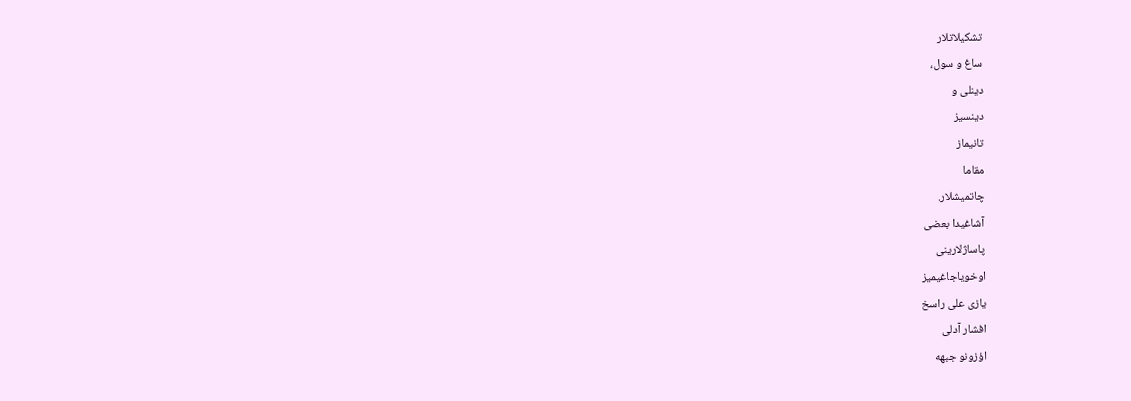تشکیلاتلار
ساغ و سول،
دینلی و
دینسیز
تانیماز
مقاما
چاتمیشلار.
آشاغیدا بعضی
پاساژلارینی
اوخویاجاغیمیز
یازی علی راسخ
افشار آدلی
اؤزونو جبهه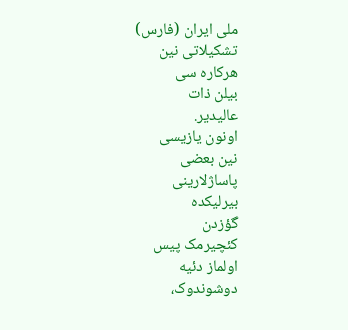ملی ایران (فارس)
تشکیلاتی نین
هرکاره سی
بیلن ذات
عالیدیر.
اونون یازیسی
نین بعضی
پاساژلارینی
بیرلیکده
گؤزدن
کئچیرمک پیس
اولماز دئیه
دوشوندوک،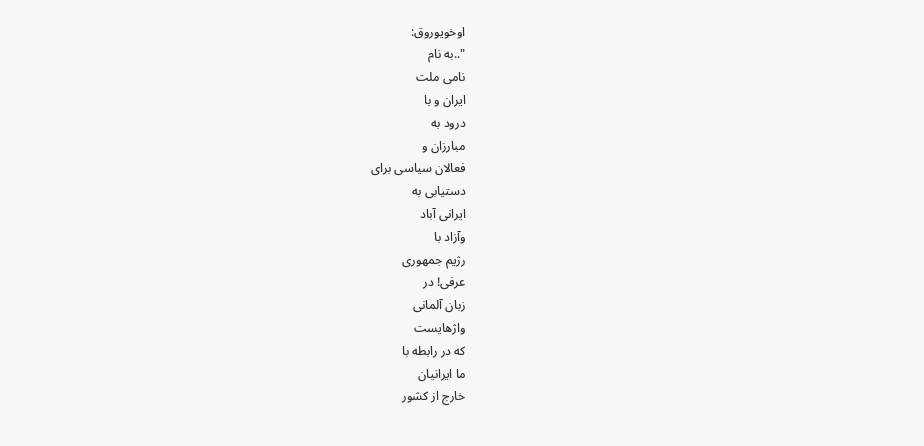اوخویوروق:
"..به نام
نامی ملت
ایران و با
درود به
مبارزان و
فعالان سیاسی برای
دستیابی به
ایرانی آباد
وآزاد با
رژیم جمهوری
عرفی! در
زبان آلمانی
واژهایست
كه در رابطه با
ما ایرانیان
خارج از كشور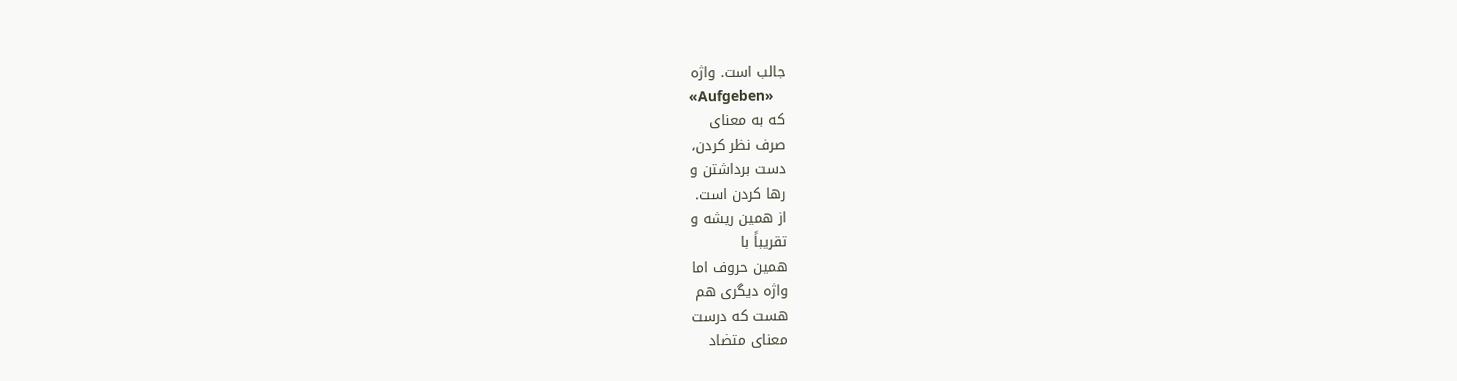جالب است. واژه
«Aufgeben»
كه به معنای
صرف نظر كردن،
دست برداشتن و
رها كردن است.
از همین ریشه و
تقریباً با
همین حروف اما
واژه دیگری هم
هست كه درست
معنای متضاد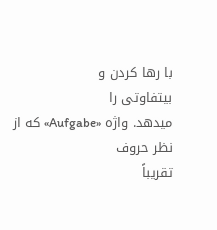با رها كردن و
بیتفاوتی را
میدهد. واژه «Aufgabe» كه از
نظر حروف
تقریباً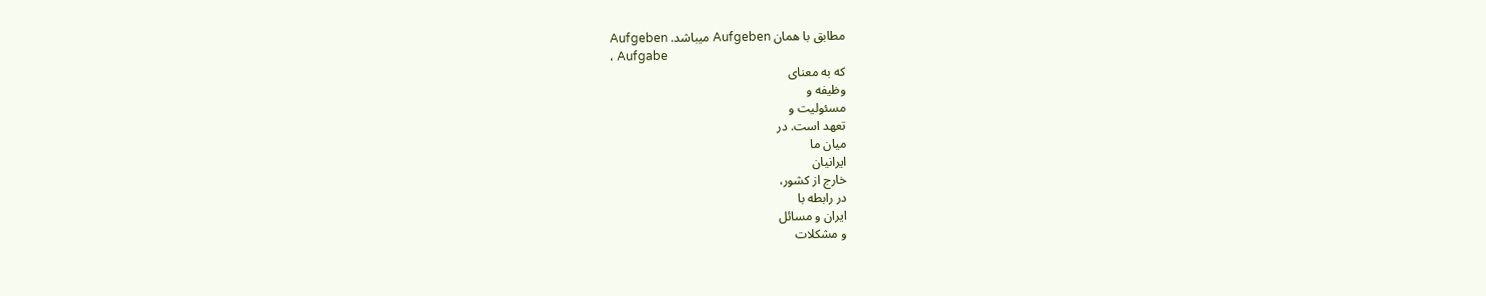مطابق با همان Aufgeben میباشد. Aufgeben
، Aufgabe
كه به معنای
وظیفه و
مسئولیت و
تعهد است. در
میان ما
ایرانیان
خارج از كشور،
در رابطه با
ایران و مسائل
و مشكلات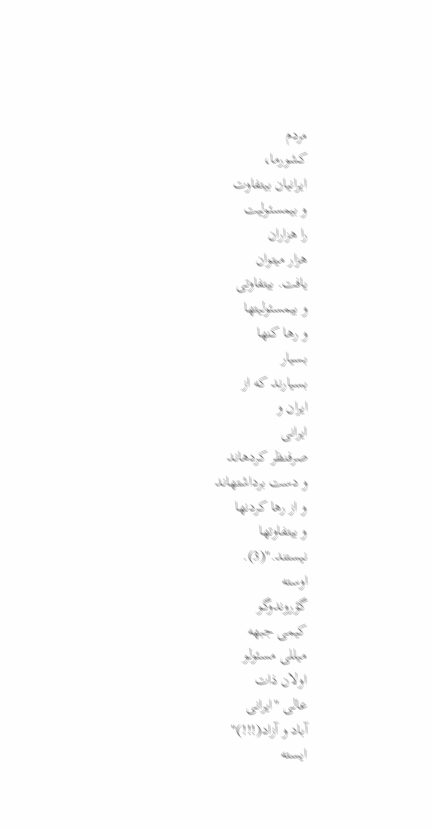مردم
كشورما،
ایرانیان بیتفاوت
و بیمسئولیت
را هزاران
هزار میتوان
یافت. بیتفاوتی
و بیمسئولیتها
و رها كنها
بسیار
بسیارند كه از
ایران و
ایرانی
صرفنظر كردهاند
و دست برداشتهاند
و از رها كردنها
و بیتفاوتها
نیستند."(3).
اوسته
گؤروندوگو
کیمی جبهه
میللی مسئولو
اولان ذات
عالی "ایرانی
آباد و آزاد(!!!)"
ایسته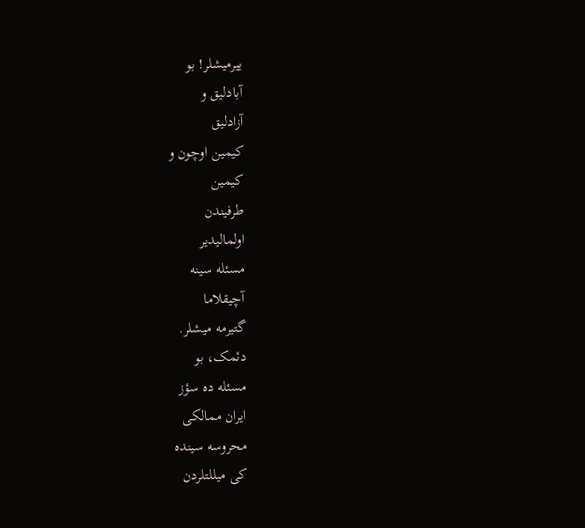ییرمیشلر! بو
آبادلیق و
آزادلیق
کیمین اوچون و
کیمین
طرفیندن
اولمالیدیر
مسئله سینه
آچیقلاما
گتیرمه میشلر.
دئمک، بو
مسئله ده سؤز
ایران ممالکی
محروسه سینده
کی میللتلردن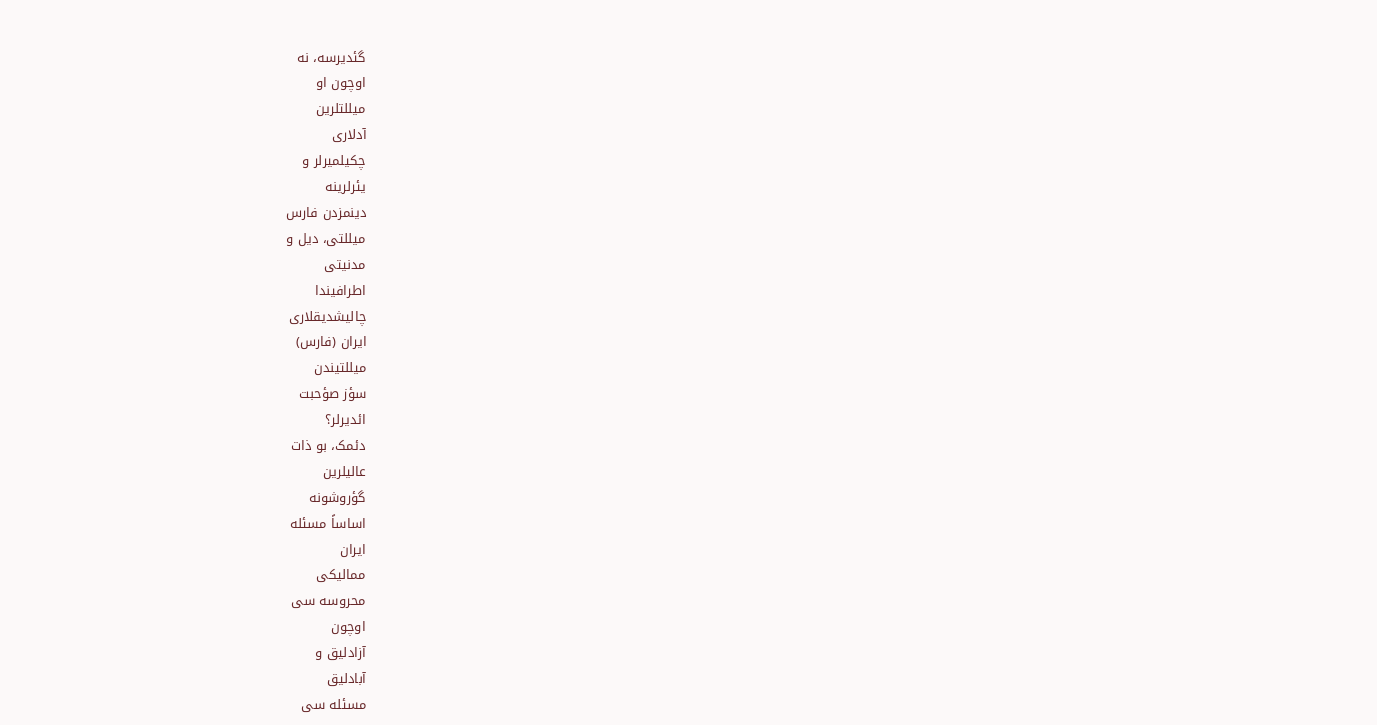گئدیرسه، نه
اوچون او
میللتلرین
آدلاری
چکیلمیرلر و
یئرلرینه
دینمزدن فارس
میللتی، دیل و
مدنیتی
اطرافیندا
چالیشدیقلاری
ایران (فارس)
میللتیندن
سؤز صؤحبت
ائدیرلر؟
دئمک، بو ذات
عالیلرین
گؤروشونه
اساساً مسئله
ایران
ممالیکی
محروسه سی
اوچون
آزادلیق و
آبادلیق
مسئله سی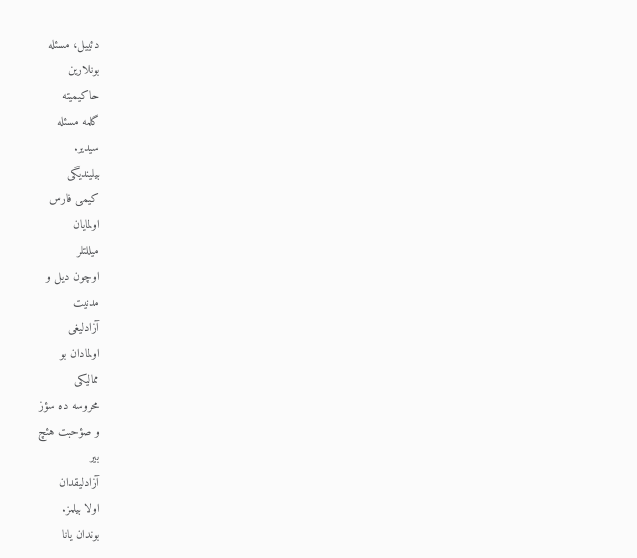دئییل، مسئله
بونلارین
حاکیمیته
گلمه مسئله
سیدیر.
بیلیندیگی
کیمی فارس
اولمایان
میللتلر
اوچون دیل و
مدنیت
آزادلیغی
اولمادان بو
ممالیکی
محروسه ده سؤز
و صؤحبت هئچ
بیر
آزادلیقدان
اولا بیلمز.
بوندان یانا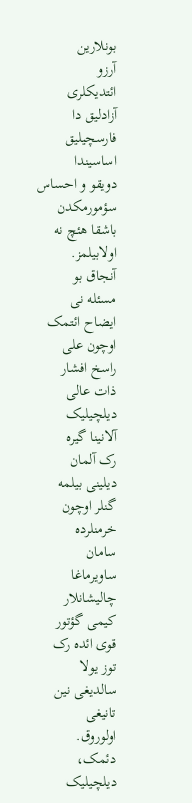بونلارین
آرزو
ائتدیکلری
آزادلیق دا
فارسچیلیق
اساسیندا
دویقو و احساس
سؤمورمکدن
باشقا هئچ نه
اولابیلمز.
آنجاق بو
مسئله نی
ایضاح ائتمک
اوچون علی
راسخ افشار
ذات عالی
دیلچیلیک
آلانینا گیره
رک آلمان
دیلینی بیلمه
گنلر اوچون
خرمنلرده
سامان
ساویرماغا
چالیشانلار
کیمی گؤتور
قوی ائده رک
توز یولا
سالدیغی نین
تانیغی
اولوروق.
دئمک،
دیلچیلیک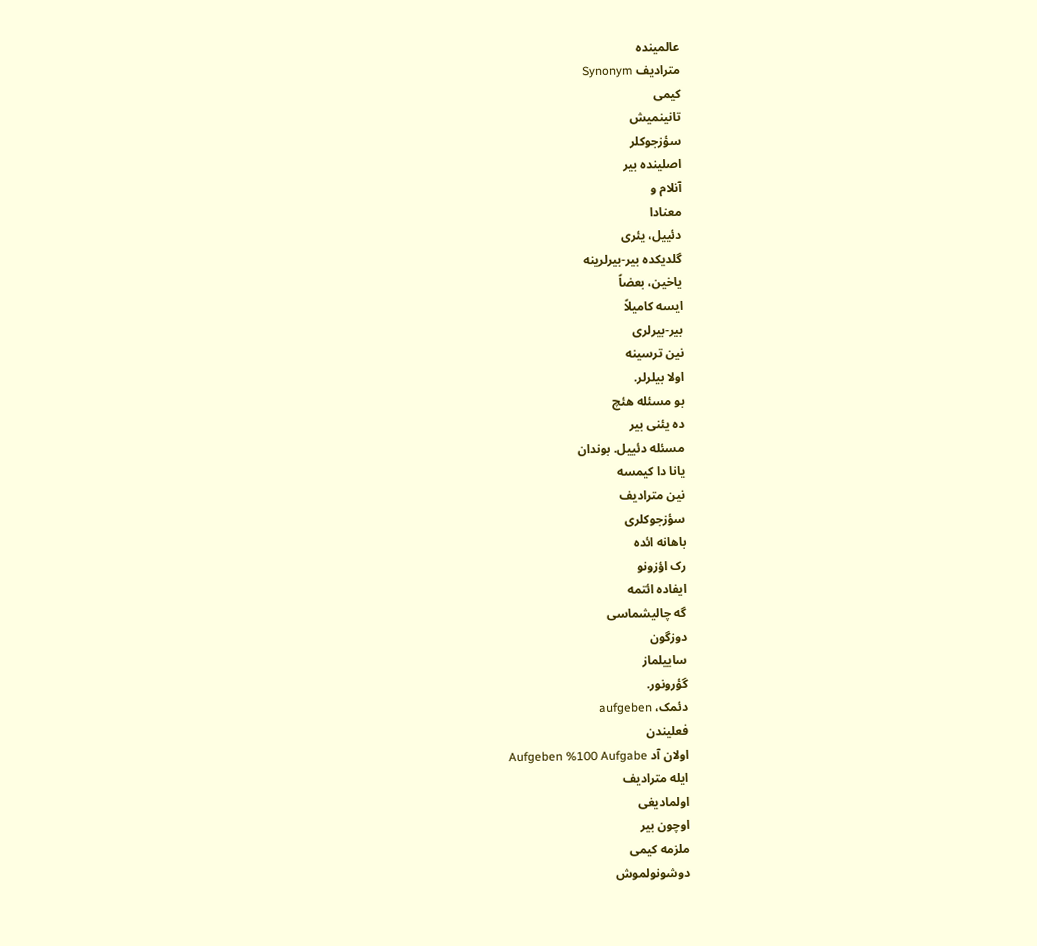عالمینده
مترادیف Synonym
کیمی
تانینمیش
سؤزجوکلر
اصلینده بیر
آنلام و
معنادا
دئییل، یئری
گلدیکده بیر-بیرلرینه
یاخین، بعضاً
ایسه کامیلاً
بیر-بیرلری
نین ترسینه
اولا بیلرلر.
بو مسئله هئچ
ده یئنی بیر
مسئله دئییل. بوندان
یانا دا کیمسه
نین مترادیف
سؤزجوکلری
باهانه ائده
رک اؤزونو
ایفاده ائتمه
گه چالیشماسی
دوزگون
ساییلماز
گؤرونور.
دئمک، aufgeben
فعلیندن
اولان آد Aufgeben %100 Aufgabe
ایله مترادیف
اولمادیغی
اوچون بیر
ملزمه کیمی
دوشونولموش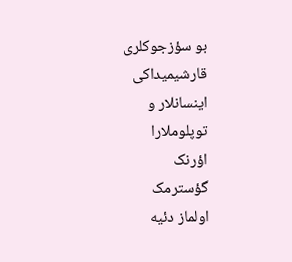بو سؤزجوکلری
قارشیمیداکی
اینسانلار و
توپلوملارا
اؤرنک
گؤسترمک
اولماز دئیه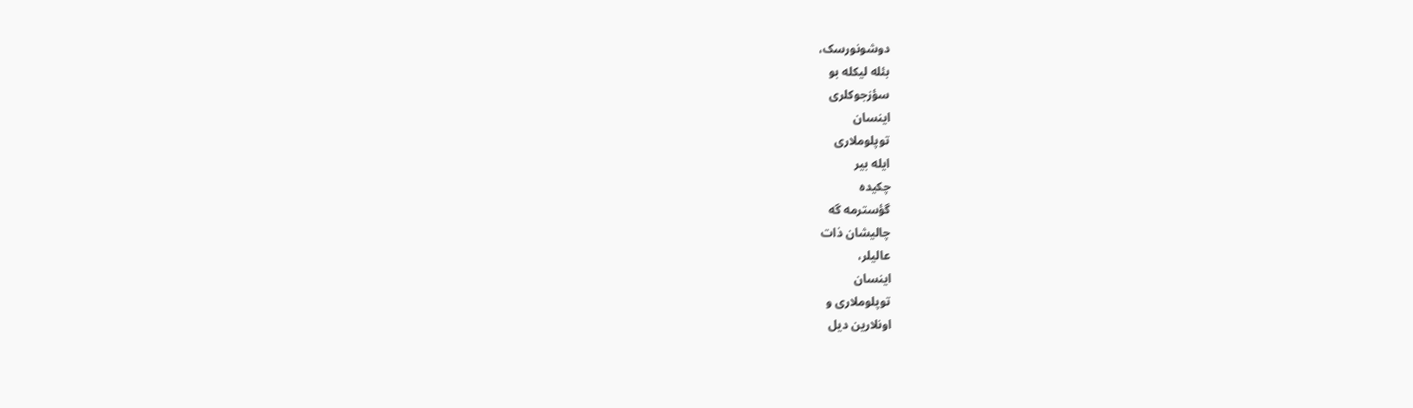دوشونورسک،
بئله لیکله بو
سؤزجوکلری
اینسان
توپلوملاری
ایله بیر
چکیده
گؤسترمه گه
چالیشان ذات
عالیلر،
اینسان
توپلوملاری و
اونلارین دیل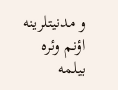و مدنیتلرینه
اؤنم وئره
بیلمه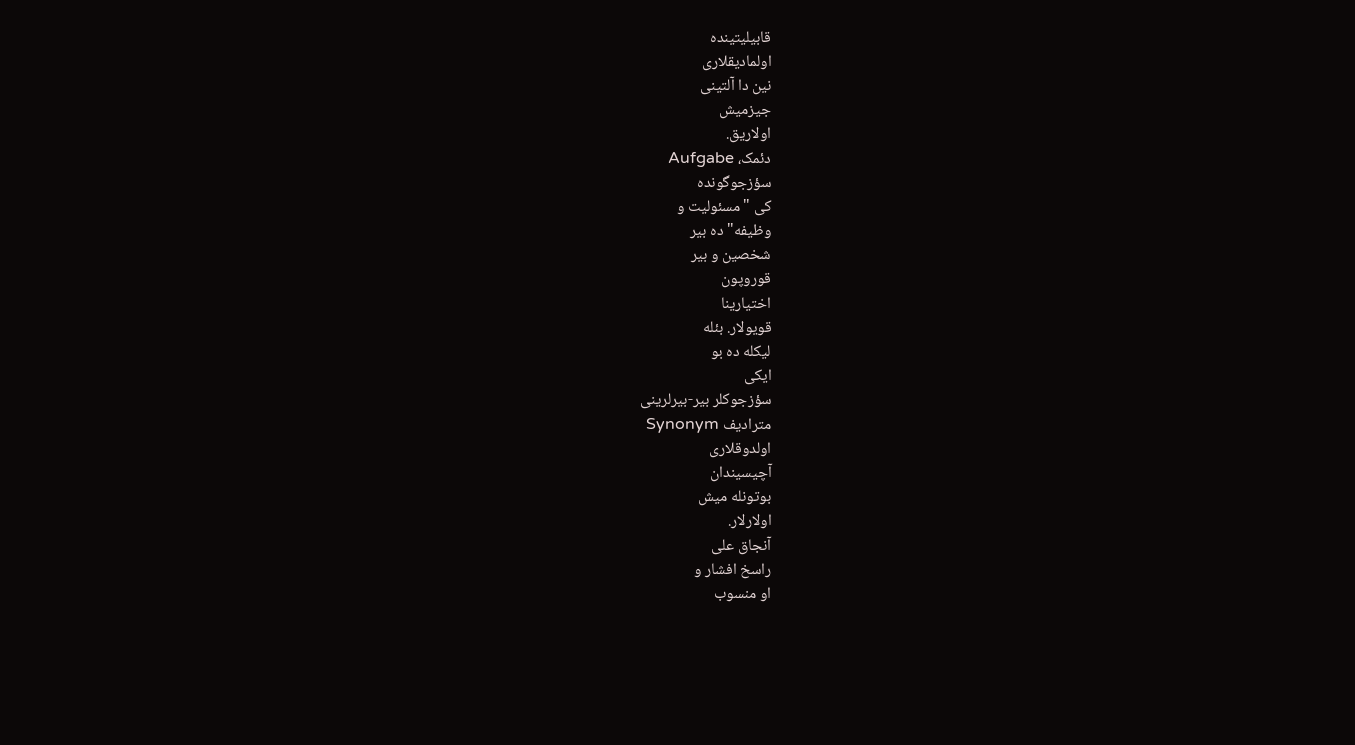قابیلیتینده
اولمادیقلاری
نین دا آلتینی
جیزمیش
اولاریق.
دئمک، Aufgabe
سؤزجوگونده
کی "مسئولیت و
وظیفه" ده بیر
شخصین و بیر
قوروپون
اختیارینا
قویولار. بئله
لیکله ده بو
ایکی
سؤزجوکلر بیر-بیرلرینی
مترادیف Synonym
اولدوقلاری
آچیسیندان
بوتونله میش
اولارلار.
آنجاق علی
راسخ افشار و
او منسوب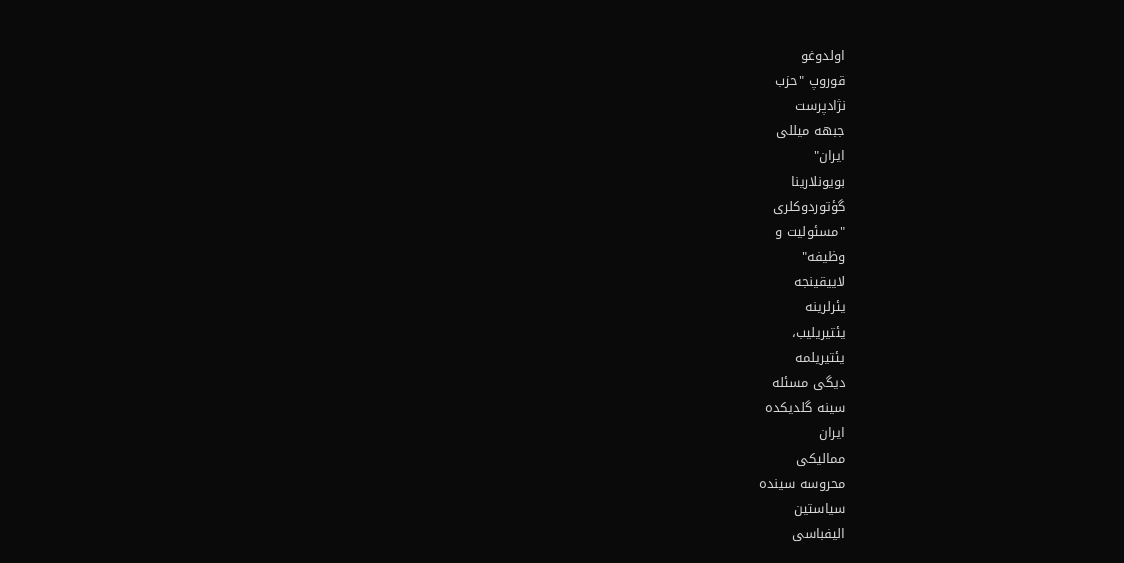اولدوغو
قوروپ "حزب
نژادپرست
جبهه میللی
ایران"
بویونلارینا
گؤتوردوکلری
"مسئولیت و
وظیفه"
لاییقینجه
یئرلرینه
یئتیریلیب،
یئتیریلمه
دیگی مسئله
سینه گلدیکده
ایران
ممالیکی
محروسه سینده
سیاستین
الیفباسی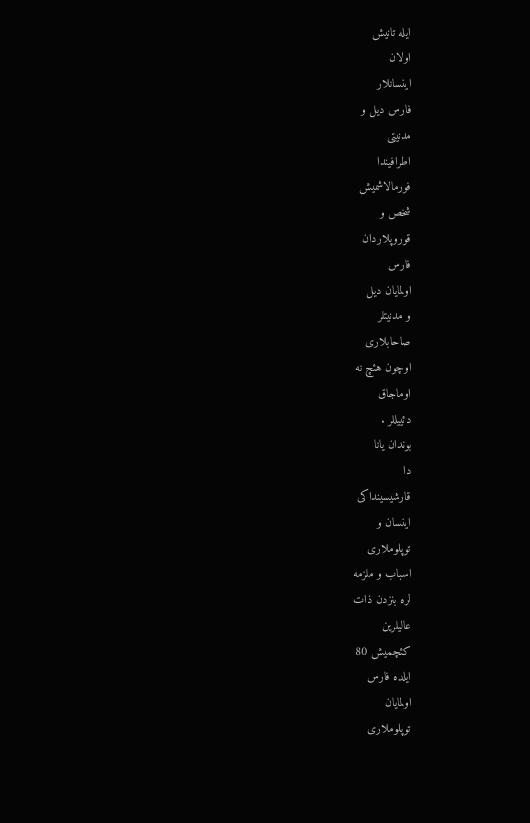ایله تانیش
اولان
اینسانلار
فارس دیل و
مدنیتی
اطرافیندا
فورمالاشمیش
شخص و
قوروپلاردان
فارس
اولمایان دیل
و مدنیتلر
صاحابلاری
اوچون هئچ نه
اوماجاق
دئییللر .
بوندان یانا
دا
قارشیسینداکی
اینسان و
توپلوملاری
اسباب و ملزمه
لره بنزدن ذات
عالیلرین
کئچمیش 80
ایلده فارس
اولمایان
توپلوملاری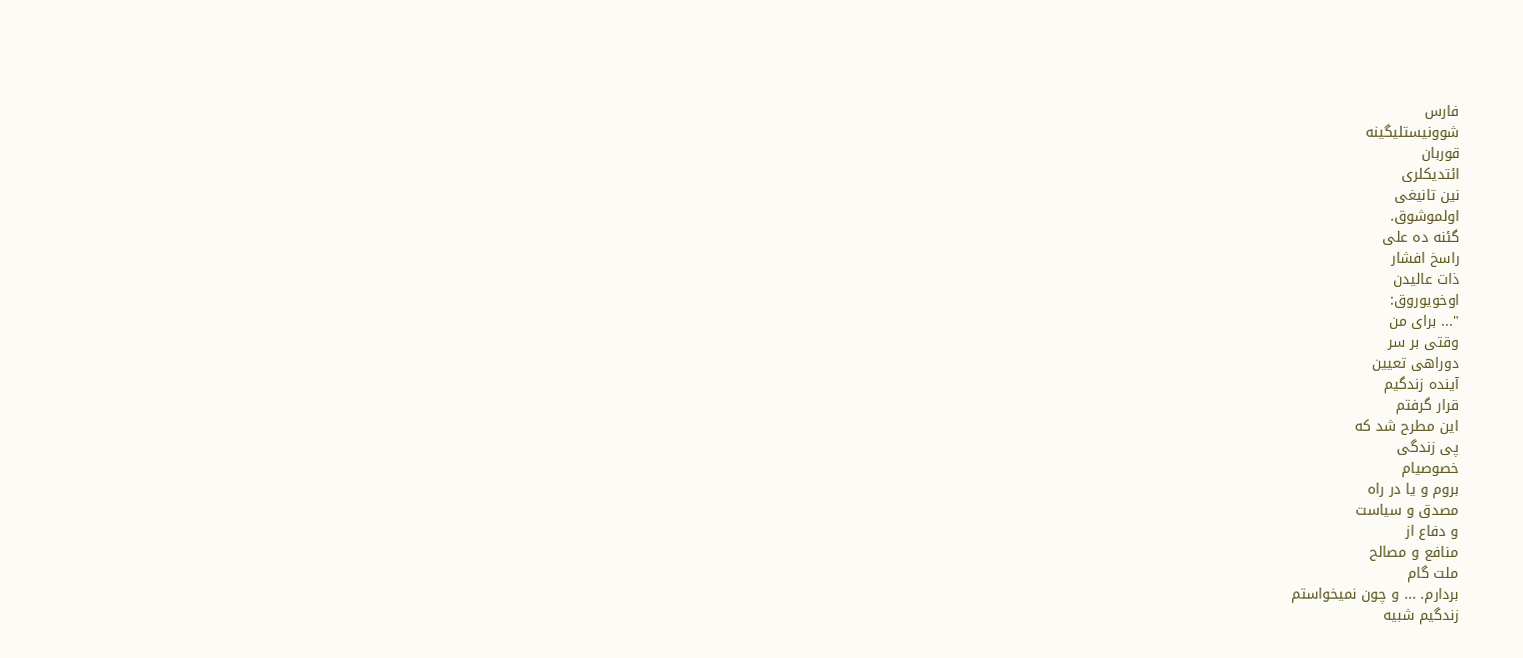فارس
شوونیستلیگینه
قوربان
ائتدیکلری
نین تانیغی
اولموشوق.
گئنه ده علی
راسخ افشار
ذات عالیدن
اوخویوروق:
"... برای من
وقتی بر سر
دوراهی تعیین
آینده زندگیم
قرار گرفتم
این مطرح شد كه
پی زندگی
خصوصیام
بروم و یا در راه
مصدق و سیاست
و دفاع از
منافع و مصالح
ملت گام
بردارم. ... و چون نمیخواستم
زندگیم شبیه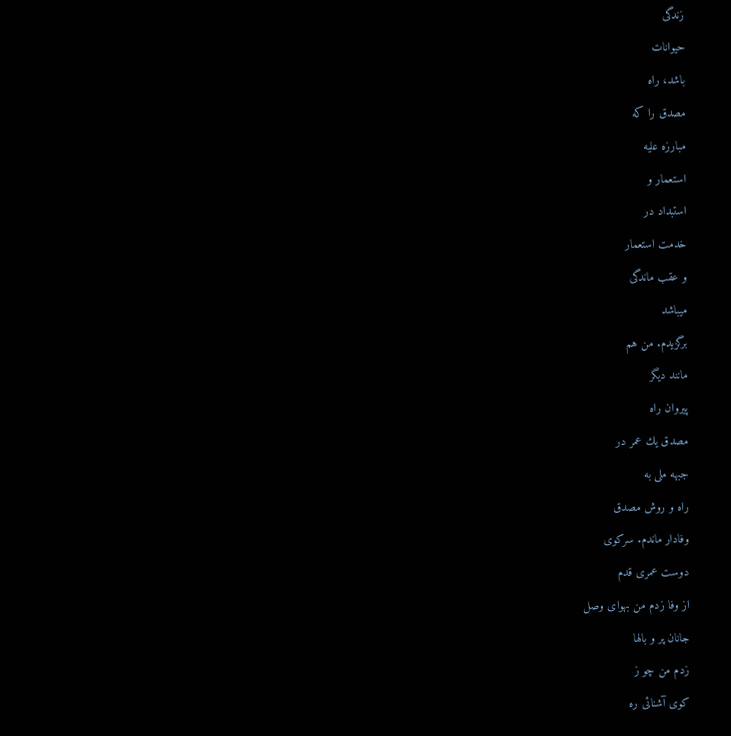زندگی
حیوانات
باشد، راه
مصدق را كه
مبارزه علیه
استعمار و
استبداد در
خدمت استعمار
و عقب ماندگی
میباشد
برگزیدم. من هم
مانند دیگر
پیروان راه
مصدق یك عمر در
جبهه ملی به
راه و روش مصدق
وفادار ماندم. سركوی
دوست عمری قدم
از وفا زدم من بهوای وصل
جانان پر و بالها
زدم من چو ز
كوی آشنائی ره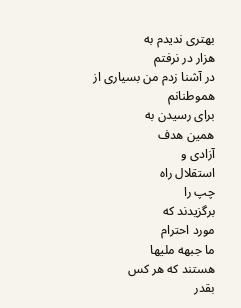بهتری ندیدم به
هزار در نرفتم
در آشنا زدم من بسیاری از
هموطنانم
برای رسیدن به
همین هدف
آزادی و
استقلال راه
چپ را
برگزیدند كه
مورد احترام
ما جبهه ملیها
هستند كه هر كس
بقدر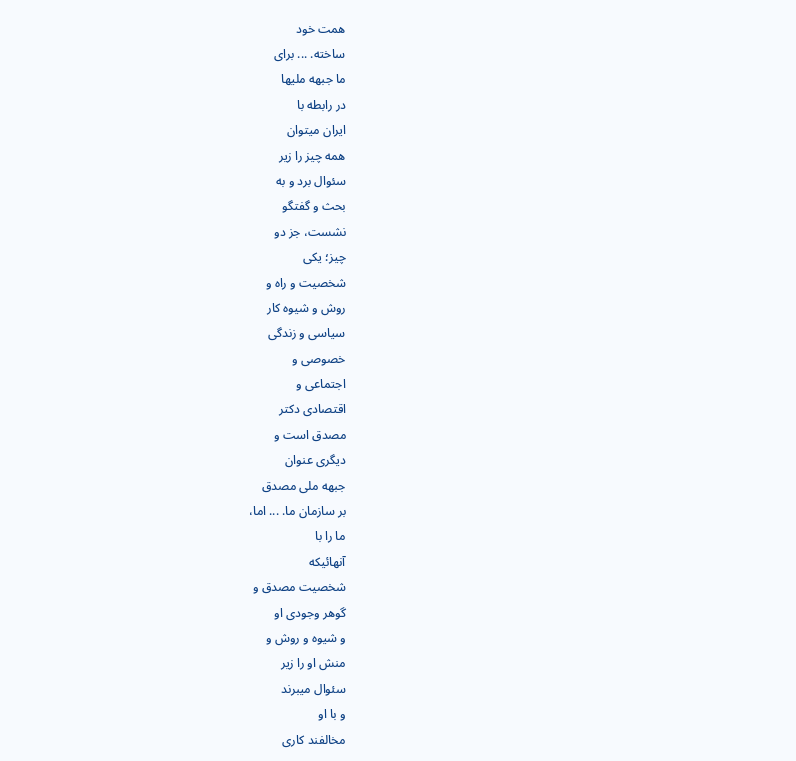همت خود
ساخته. ... برای
ما جبهه ملیها
در رابطه با
ایران میتوان
همه چیز را زیر
سئوال برد و به
بحث و گفتگو
نشست، جز دو
چیز؛ یكی
شخصیت و راه و
روش و شیوه كار
سیاسی و زندگی
خصوصی و
اجتماعی و
اقتصادی دكتر
مصدق است و
دیگری عنوان
جبهه ملی مصدق
بر سازمان ما. ... اما،
ما را با
آنهائیكه
شخصیت مصدق و
گوهر وجودی او
و شیوه و روش و
منش او را زیر
سئوال میبرند
و با او
مخالفند كاری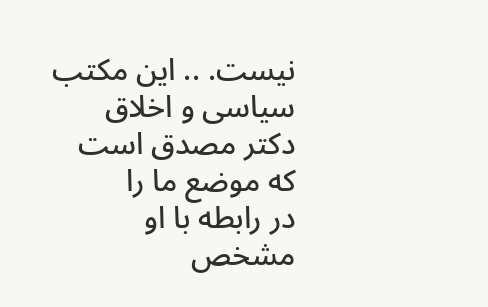نیست. .. این مكتب
سیاسی و اخلاق
دكتر مصدق است
كه موضع ما را
در رابطه با او
مشخص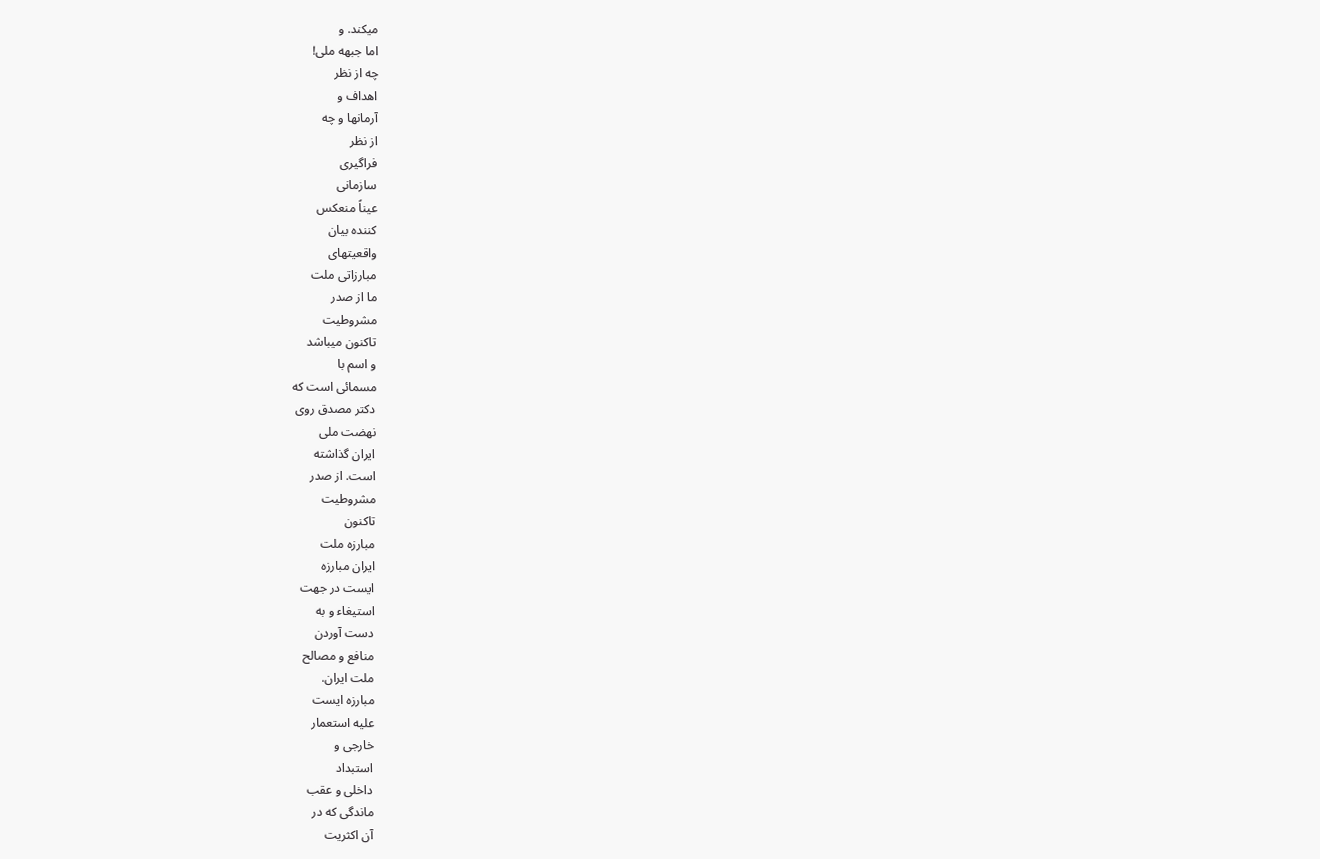میكند. و
اما جبهه ملی!
چه از نظر
اهداف و
آرمانها و چه
از نظر
فراگیری
سازمانی
عیناً منعكس
كننده بیان
واقعیتهای
مبارزاتی ملت
ما از صدر
مشروطیت
تاكنون میباشد
و اسم با
مسمائی است كه
دكتر مصدق روی
نهضت ملی
ایران گذاشته
است. از صدر
مشروطیت
تاكنون
مبارزه ملت
ایران مبارزه
ایست در جهت
استیغاء و به
دست آوردن
منافع و مصالح
ملت ایران.
مبارزه ایست
علیه استعمار
خارجی و
استبداد
داخلی و عقب
ماندگی كه در
آن اكثریت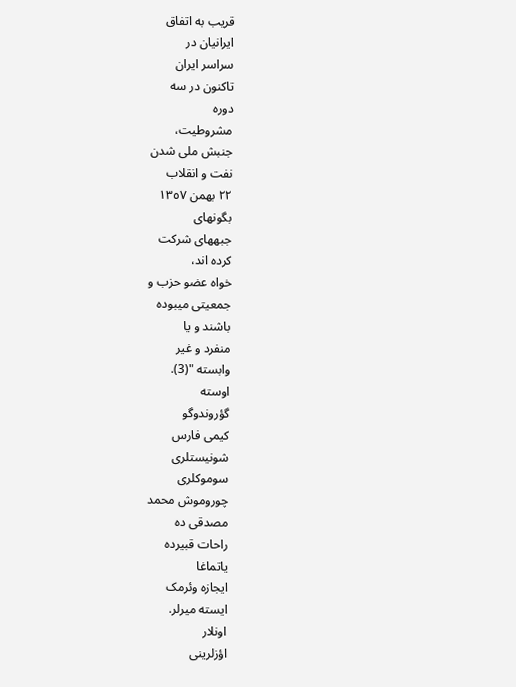قریب به اتفاق
ایرانیان در
سراسر ایران
تاكنون در سه
دوره
مشروطیت،
جنبش ملی شدن
نفت و انقلاب
٢٢ بهمن ١٣٥٧
بگونهای
جبههای شركت
كرده اند،
خواه عضو حزب و
جمعیتی میبوده
باشند و یا
منفرد و غیر
وابسته "(3).
اوسته
گؤروندوگو
کیمی فارس
شونیستلری
سوموکلری
چوروموش محمد
مصدقی ده
راحات قبیرده
یاتماغا
ایجازه وئرمک
ایسته میرلر.
اونلار
اؤزلرینی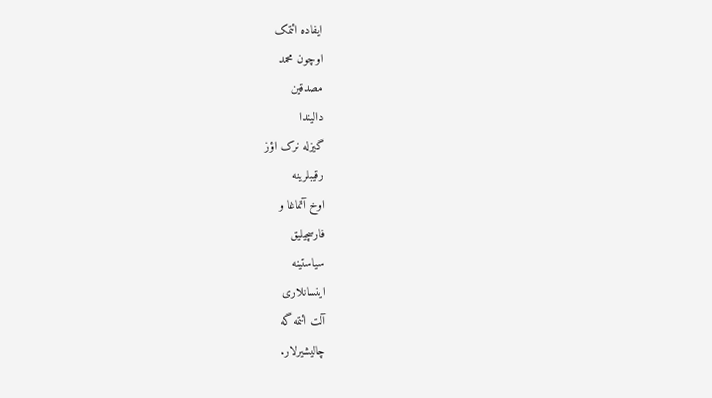ایفاده ائتمک
اوچون محمد
مصدقین
دالیندا
گیزله نرک اؤز
رقیبلرینه
اوخ آتماغا و
فارسچیلیق
سیاستینه
اینسانلاری
آلت ائتمه گه
چالیشیرلار.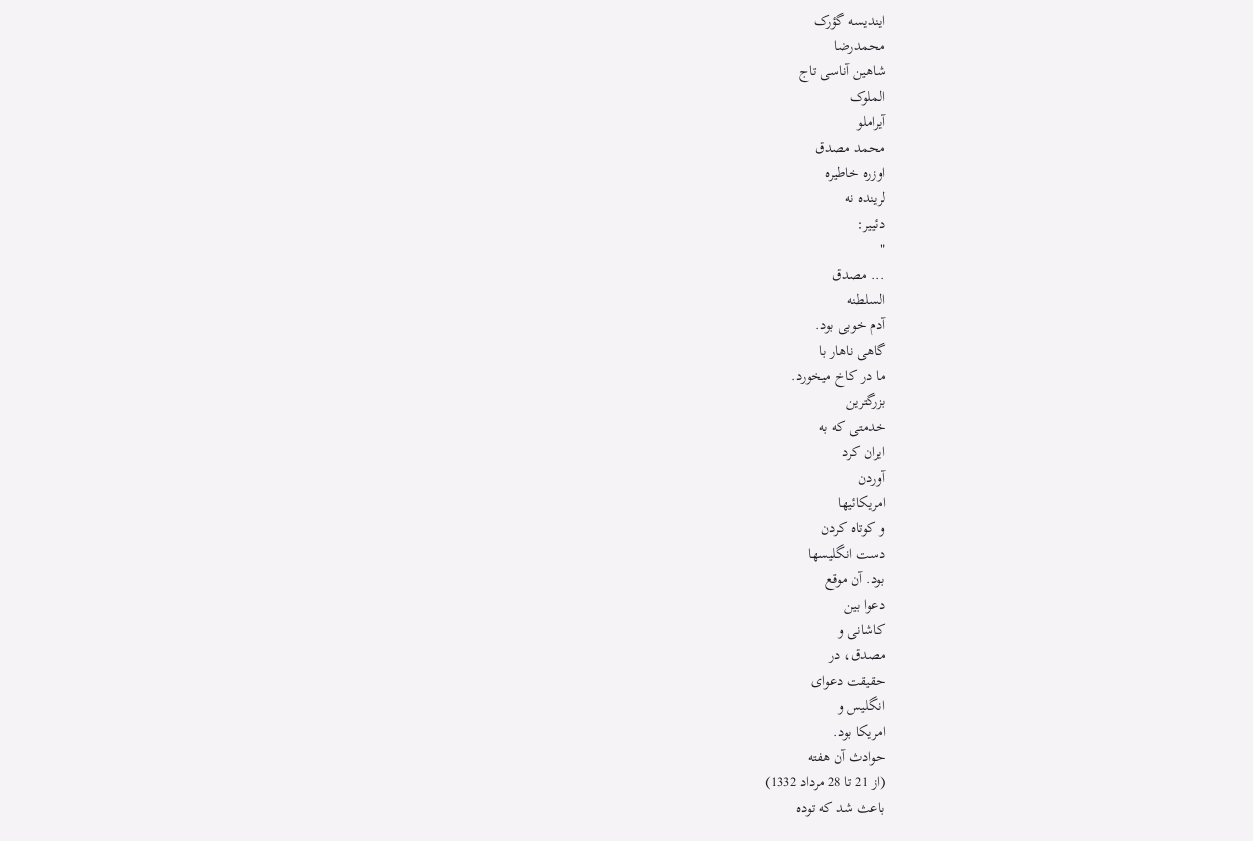ایندیسه گؤرک
محمدرضا
شاهین آناسی تاج
الملوک
آیراملو
محمد مصدق
اوزره خاطیره
لرینده نه
دئییر:
"
... مصدق
السلطنه
آدم خوبی بود.
گاهی ناهار با
ما در كاخ میخورد.
بزرگترين
خدمتی كه به
ايران كرد
آوردن
امريكائیها
و كوتاه كردن
دست انگليسها
بود. آن موقع
دعوا بين
كاشانی و
مصدق، در
حقيقت دعوای
انگليس و
امريكا بود.
حوادث آن هفته
(از 21 تا 28 مرداد 1332)
باعث شد كه توده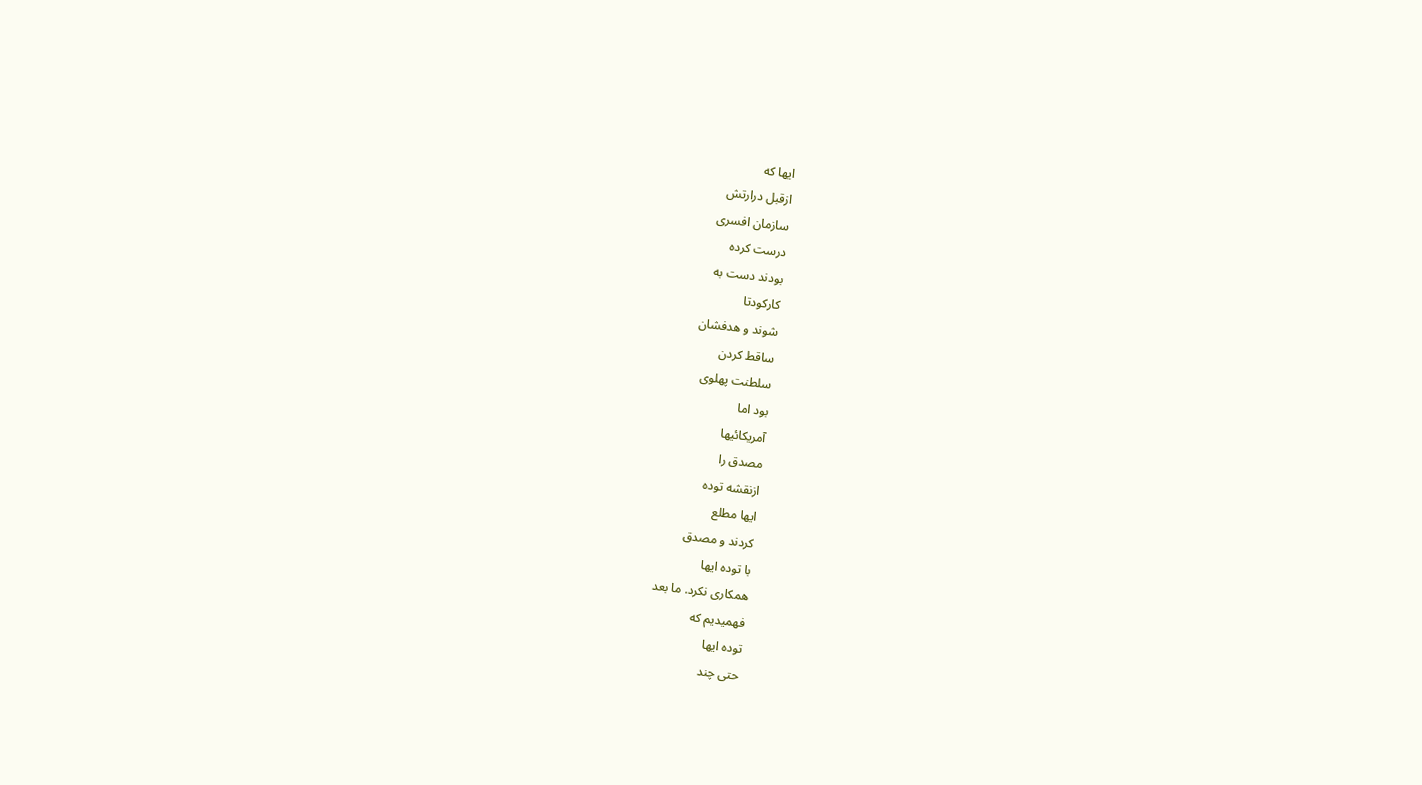ایها كه
ازقبل درارتش
سازمان افسری
درست كرده
بودند دست به
كاركودتا
شوند و هدفشان
ساقط كردن
سلطنت پهلوی
بود اما
آمريكائیها
مصدق را
ازنقشه توده
ایها مطلع
كردند و مصدق
با توده ایها
همكاری نكرد. ما بعد
فهميديم كه
توده ایها
حتی چند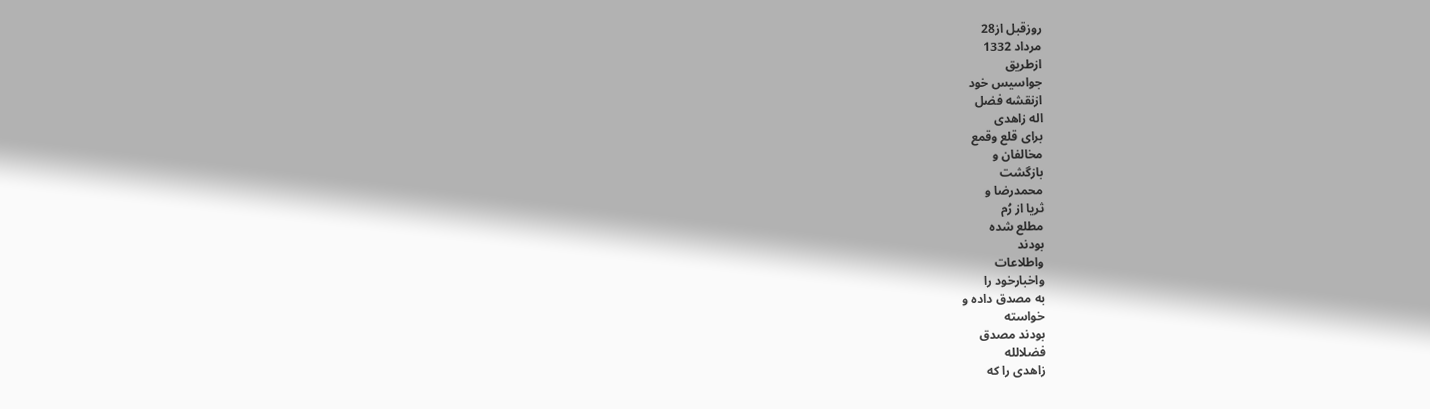روزقبل از28
مرداد 1332
ازطريق
جواسيس خود
ازنقشه فضل
اله زاهدی
برای قلع وقمع
مخالفان و
بازگشت
محمدرضا و
ثريا از رُم
مطلع شده
بودند
واطلاعات
واخبارخود را
به مصدق داده و
خواسته
بودند مصدق
فضلالله
زاهدی را كه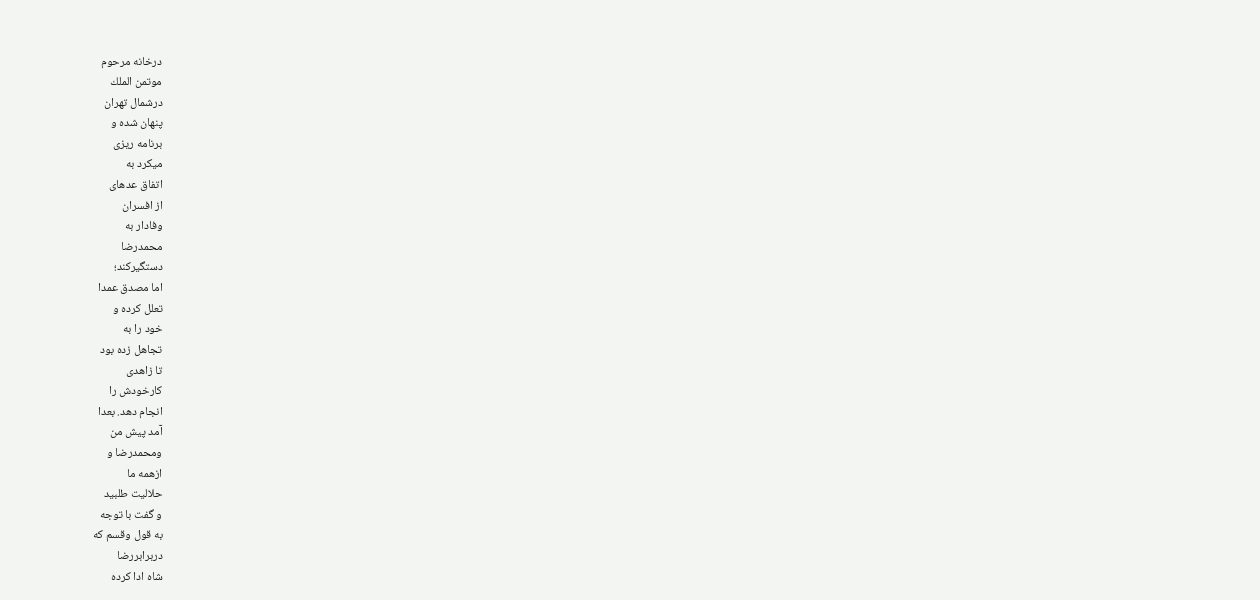درخانه مرحوم
موتمن الملك
درشمال تهران
پنهان شده و
برنامه ريزی
میكرد به
اتفاق عدهای
از افسران
وفادار به
محمدرضا
دستگيركند؛
اما مصدق عمدا
تعلل كرده و
خود را به
تجاهل زده بود
تا زاهدی
كارخودش را
انجام دهد. بعدا
آمد پيش من
ومحمدرضا و
ازهمه ما
حلاليت طلبيد
و گفت با توجه
به قول وقسم كه
دربرابررضا
شاه ادا كرده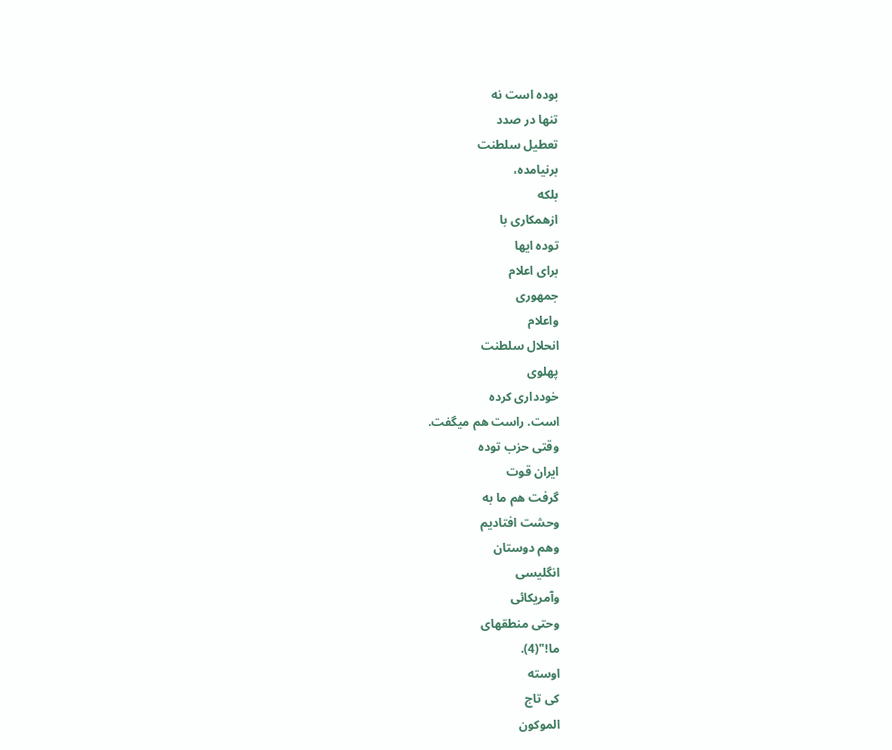بوده است نه
تنها در صدد
تعطيل سلطنت
برنيامده،
بلكه
ازهمكاری با
توده ایها
برای اعلام
جمهوری
واعلام
انحلال سلطنت
پهلوی
خودداری كرده
است. راست هم میگفت.
وقتی حزب توده
ايران قوت
گرفت هم ما به
وحشت افتاديم
وهم دوستان
انگليسی
وآمريكائی
وحتی منطقهای
ما!"(4).
اوسته
کی تاج
الموکون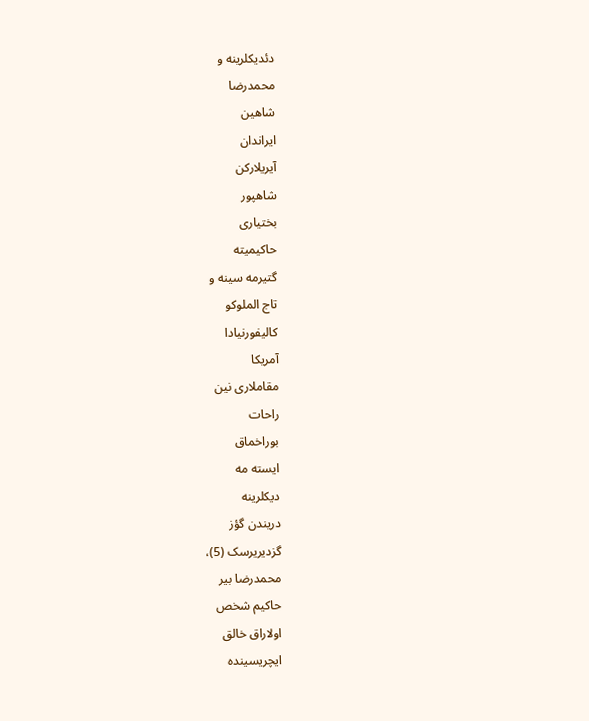دئدیکلرینه و
محمدرضا
شاهین
ایراندان
آیریلارکن
شاهپور
بختیاری
حاکیمیته
گتیرمه سینه و
تاج الملوکو
کالیفورنیادا
آمریکا
مقاملاری نین
راحات
بوراخماق
ایسته مه
دیکلرینه
دریندن گؤز
گزدیریرسک (5)،
محمدرضا بیر
حاکیم شخص
اولاراق خالق
ایچریسینده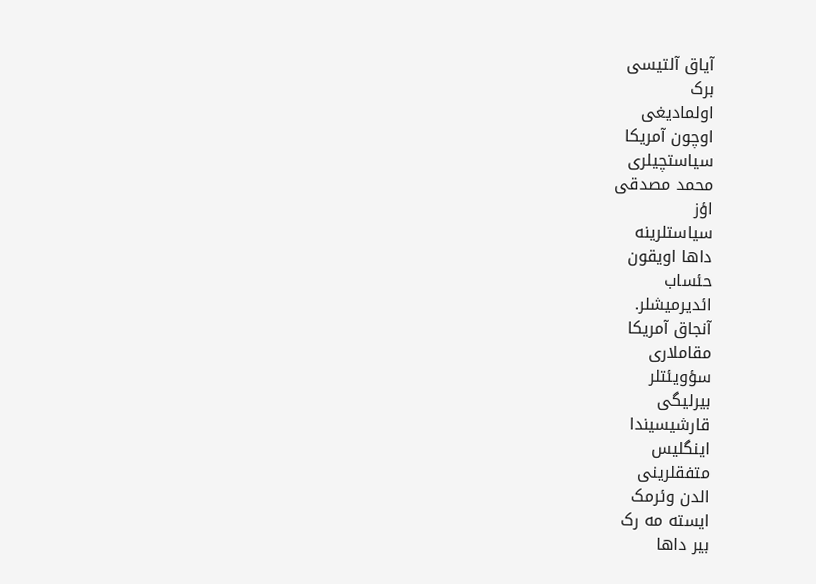آیاق آلتیسی
برک
اولمادیغی
اوچون آمریکا
سیاستچیلری
محمد مصدقی
اؤز
سیاستلرینه
داها اویقون
حئساب
ائدیرمیشلر.
آنجاق آمریکا
مقاملاری
سؤویئتلر
بیرلیگی
قارشیسیندا
اینگلیس
متفقلرینی
الدن وئرمک
ایسته مه رک
بیر داها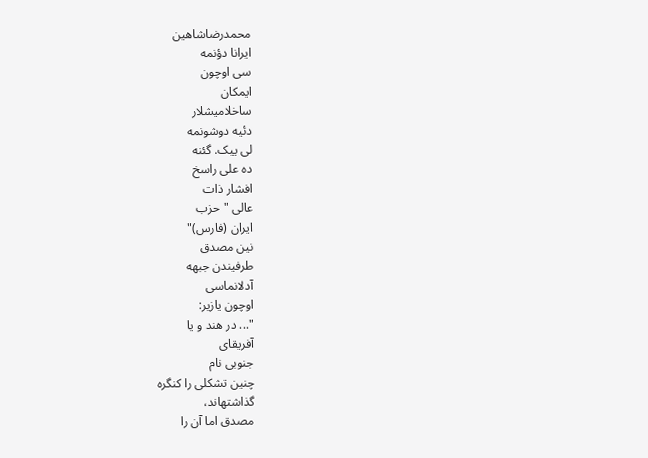محمدرضاشاهین
ایرانا دؤنمه
سی اوچون
ایمکان
ساخلامیشلار
دئیه دوشونمه
لی ییک. گئنه
ده علی راسخ
افشار ذات
عالی "حزب
ایران (فارس)"
نین مصدق
طرفیندن جبهه
آدلانماسی
اوچون یازیر:
"... در هند و یا
آفریقای
جنوبی نام
چنین تشكلی را كنگره
گذاشتهاند،
مصدق اما آن را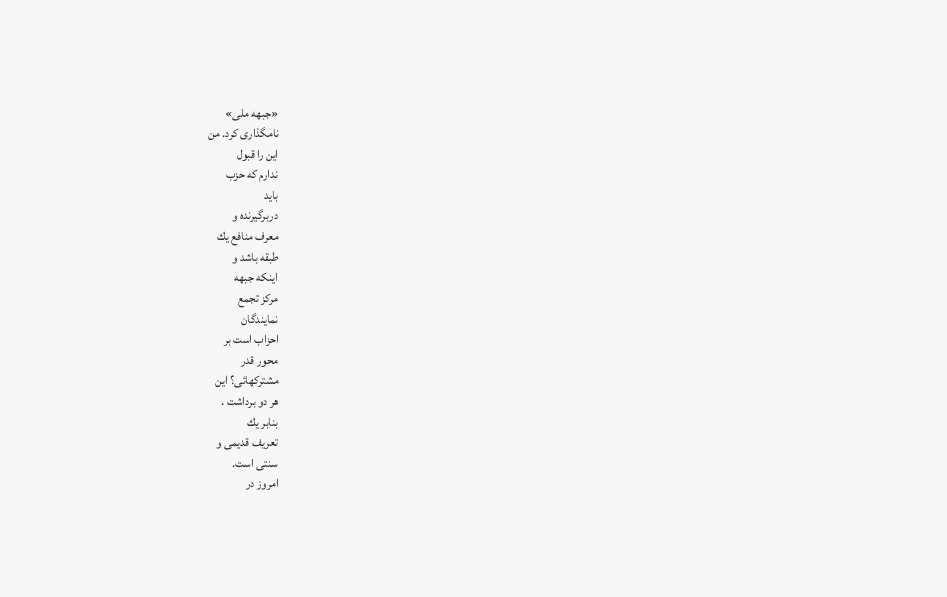«جبهه ملی»
نامگذاری كرد. من
این را قبول
ندارم كه حزب
باید
دربرگیرنده و
معرف منافع یك
طبقه باشد و
اینكه جبهه
مركز تجمع
نمایندگان
احزاب است بر
محور قدر
مشتركهائی؟ این
هر دو برداشت .
بنابر یك
تعریف قدیمی و
سنتی است.
امروز در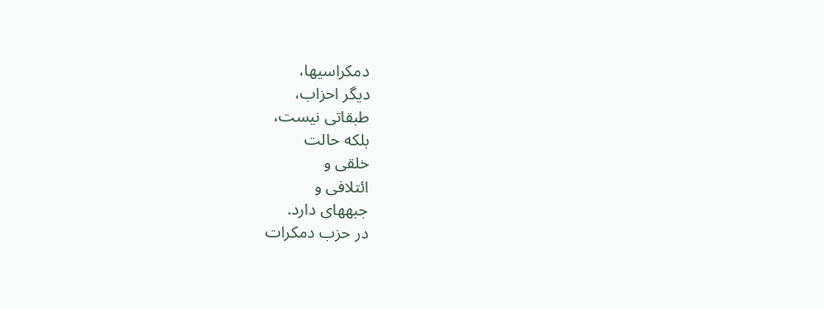دمكراسیها،
دیگر احزاب،
طبقاتی نیست،
بلكه حالت
خلقی و
ائتلافی و
جبههای دارد.
در حزب دمكرات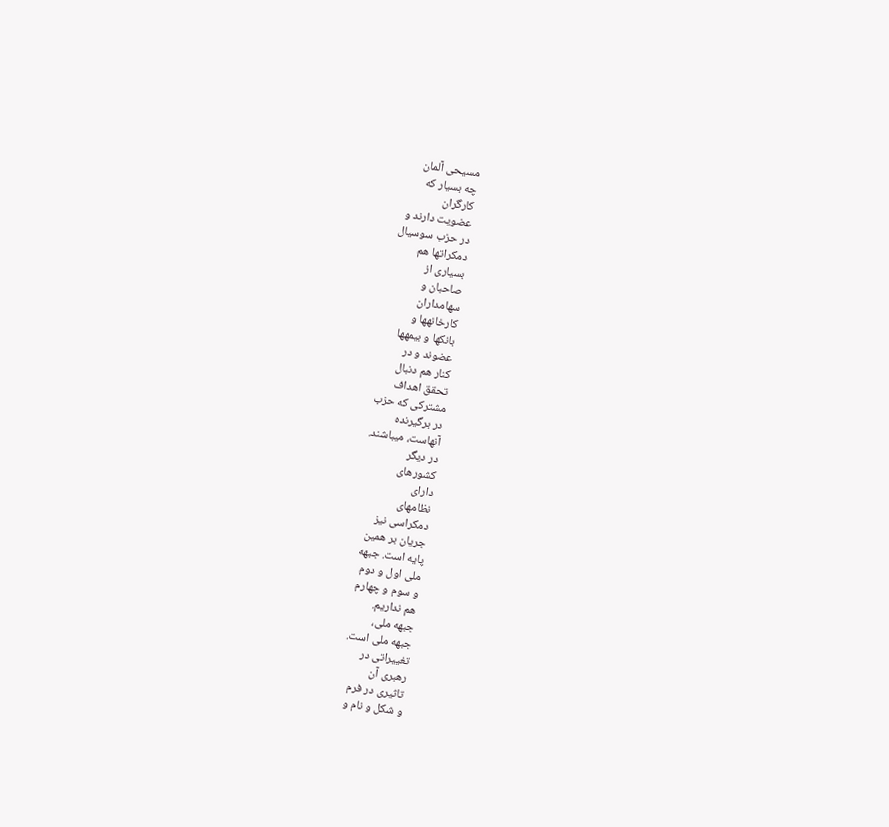مسیحی آلمان
چه بسیار كه
كارگران
عضویت دارند و
در حزب سوسیال
دمكراتها هم
بسیاری از
صاحبان و
سهامداران
كارخانهها و
بانكها و بیمهها
عضوند و در
كنار هم دنبال
تحقق اهداف
مشتركی كه حزب
در برگیرنده
آنهاست، میباشند.
در دیگر
كشورهای
دارای
نظامهای
دمكراسی نیز
جریان بر همین
پایه است. جبهه
ملی اول و دوم
و سوم و چهارم
هم نداریم.
جبهه ملی،
جبهه ملی است.
تغییراتی در
رهبری آن
تاثیری در فرم
و شكل و نام و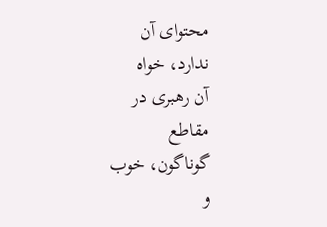محتوای آن
ندارد، خواه
آن رهبری در
مقاطع
گوناگون، خوب
و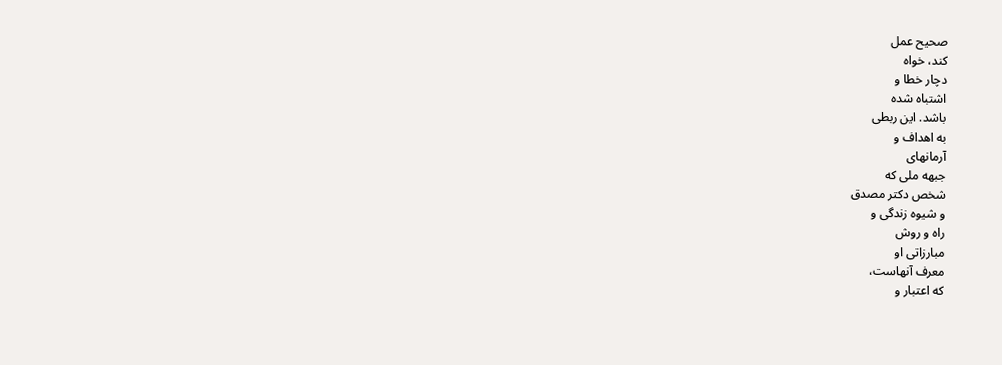صحیح عمل
كند، خواه
دچار خطا و
اشتباه شده
باشد. این ربطی
به اهداف و
آرمانهای
جبهه ملی كه
شخص دكتر مصدق
و شیوه زندگی و
راه و روش
مبارزاتی او
معرف آنهاست،
كه اعتبار و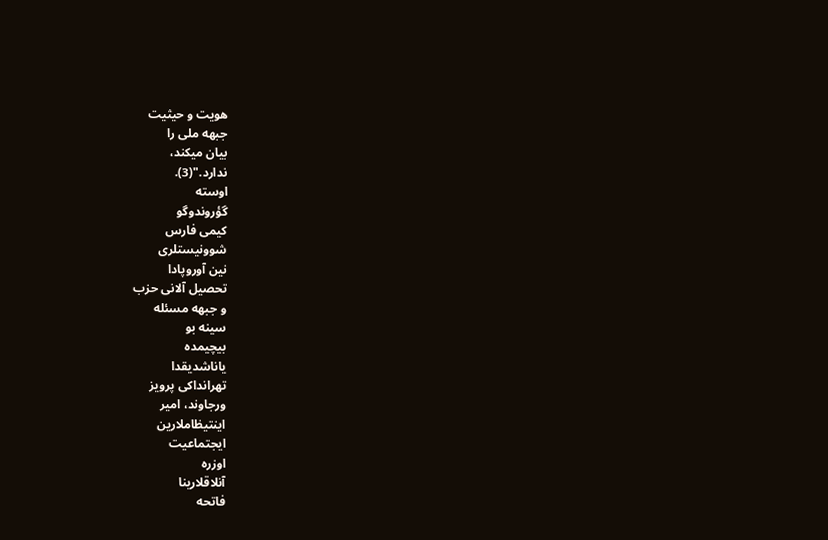هویت و حیثیت
جبهه ملی را
بیان میكند،
ندارد."(3).
اوسته
گؤروندوگو
کیمی فارس
شوونیستلری
نین آوروپادا
تحصیل آلانی حزب
و جبهه مسئله
سینه بو
بیچیمده
یاناشدیقدا
تهرانداکی پرویز
ورجاوند، امیر
اینتیظاملارین
ایجتماعیت
اوزره
آنلاقلارینا
فاتحه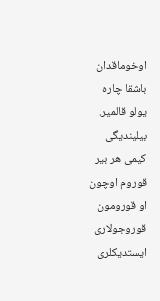اوخوماقدان
باشقا چاره
یولو قالمیر.
بیلیندیگی
کیمی هر بیر
قوروم اوچون
او قورومون
قوروجولاری
ایستدیکلری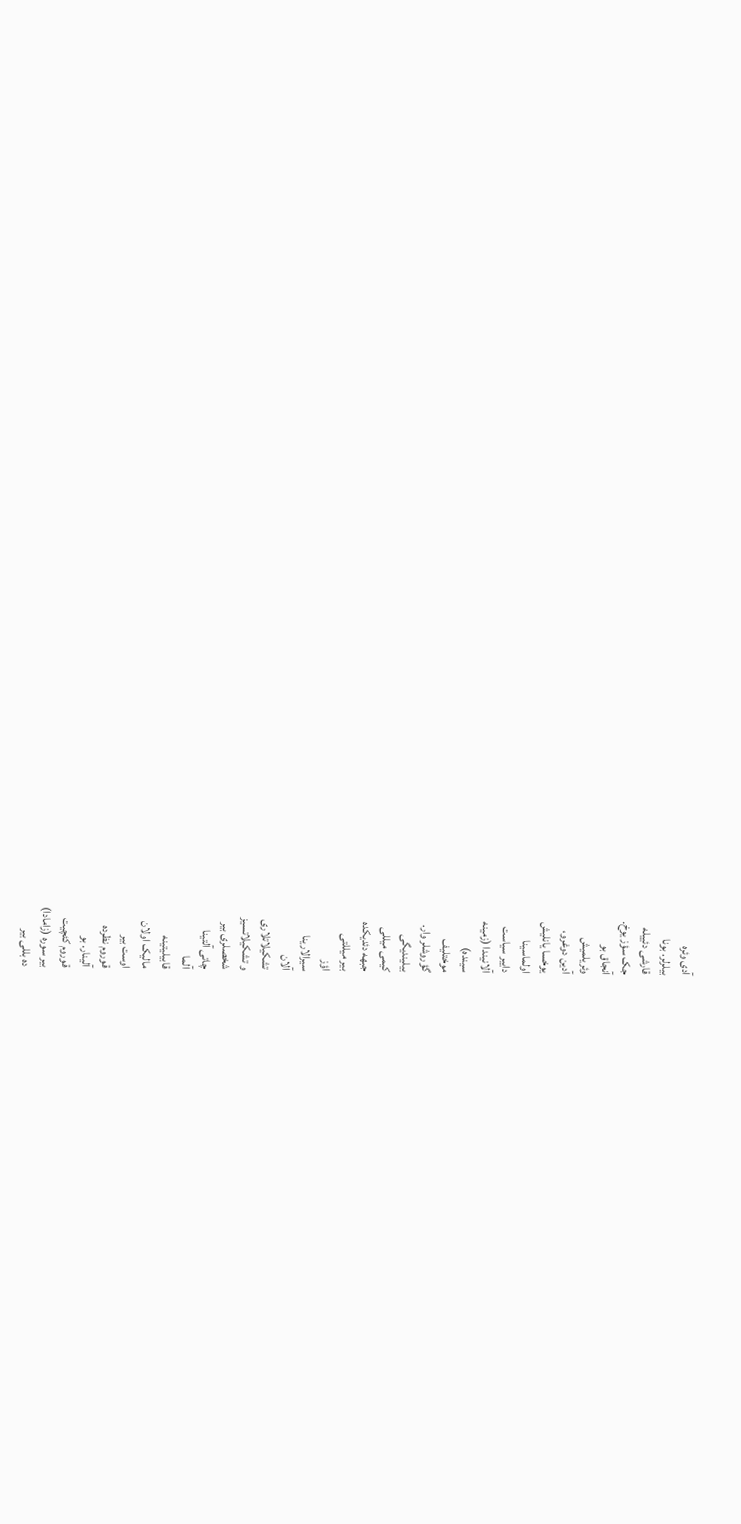آدی وئره
بیلرلر. بونا
قارشی دئییله
جک سؤز یوخ.
آنجاق بو
وئریلمیش
آدین دوغرو،
یوخسا یانلیش
اولماسینا
داییر سیاست
آلانیندا (زمینه
سینده)
موختلیف
گؤروشلر وار.
بیلیندیگی
کیمی میللی
جبهه دئدیکده
بیر میللتی
اؤز
سیرالارینا
آلان
تشکیلاتلاری
و تشکیلاتسیز
شخصلری بیر
چاتی آلتینا
آلما
قابیلیتینه
مالیک اولان
اوست بیر
قوروم نظرده
آلینار. بو
قوروم کئچیت
بیر سوره (زامادا)
ده بللی بیر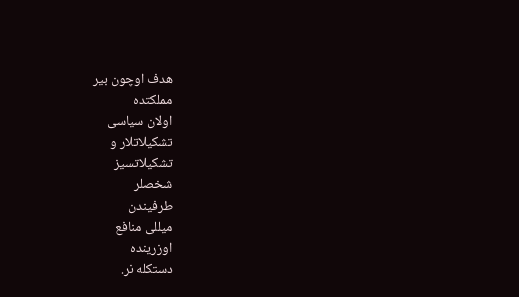هدف اوچون بیر
مملکتده
اولان سیاسی
تشکیلاتلار و
تشکیلاتسیز
شخصلر
طرفیندن
میللی منافع
اوزرینده
دستکله نر.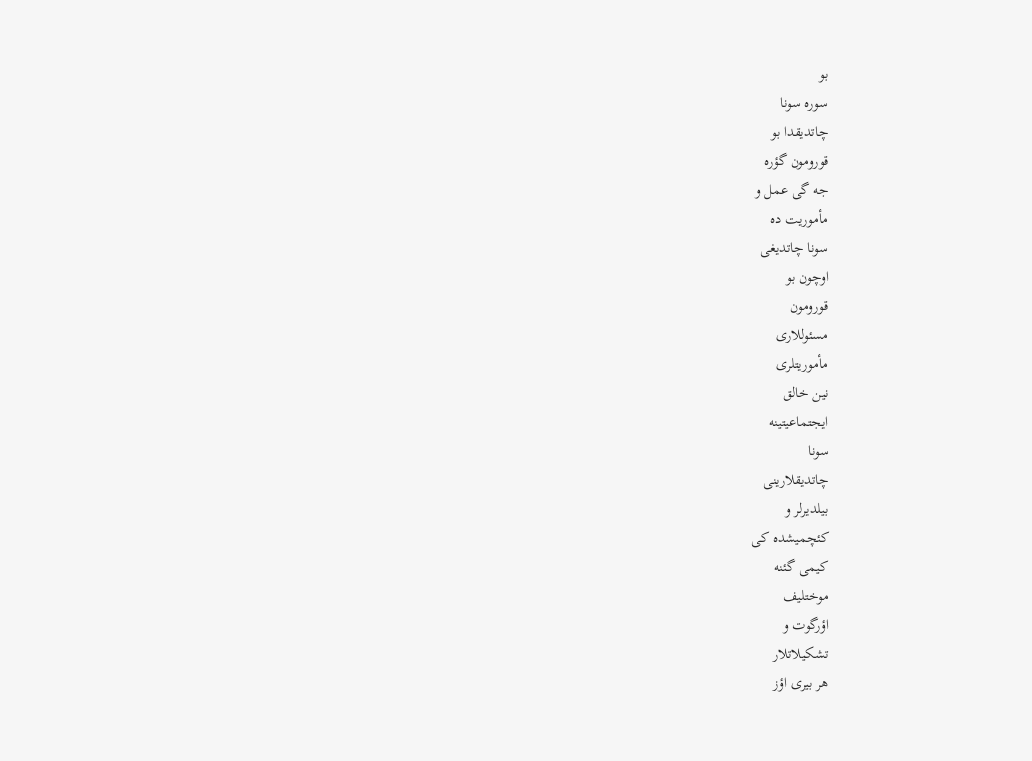بو
سوره سونا
چاتدیقدا بو
قورومون گؤره
جه گی عمل و
مأموریت ده
سونا چاتدیغی
اوچون بو
قورومون
مسئوللاری
مأموریتلری
نین خالق
ایجتماعیتینه
سونا
چاتدیقلارینی
بیلدیرلر و
کئچمیشده کی
کیمی گئنه
موختلیف
اؤرگوت و
تشکیلاتلار
هر بیری اؤز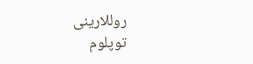روللارینی
توپلوم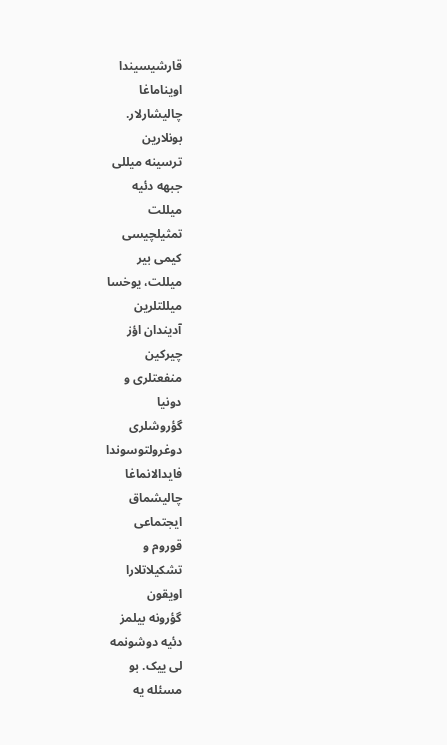قارشیسیندا
اویناماغا
چالیشارلار.
بونلارین
ترسینه میللی
جبهه دئیه
میللت
تمثیلچیسی
کیمی بیر
میللت، یوخسا
میللتلرین
آدیندان اؤز
چیرکین
منفعتلری و
دونیا
گؤروشلری
دوغرولتوسوندا
فایدالانماغا
چالیشماق
ایجتماعی
قوروم و
تشکیلاتلارا
اویقون
گؤرونه بیلمز
دئیه دوشونمه
لی ییک. بو
مسئله یه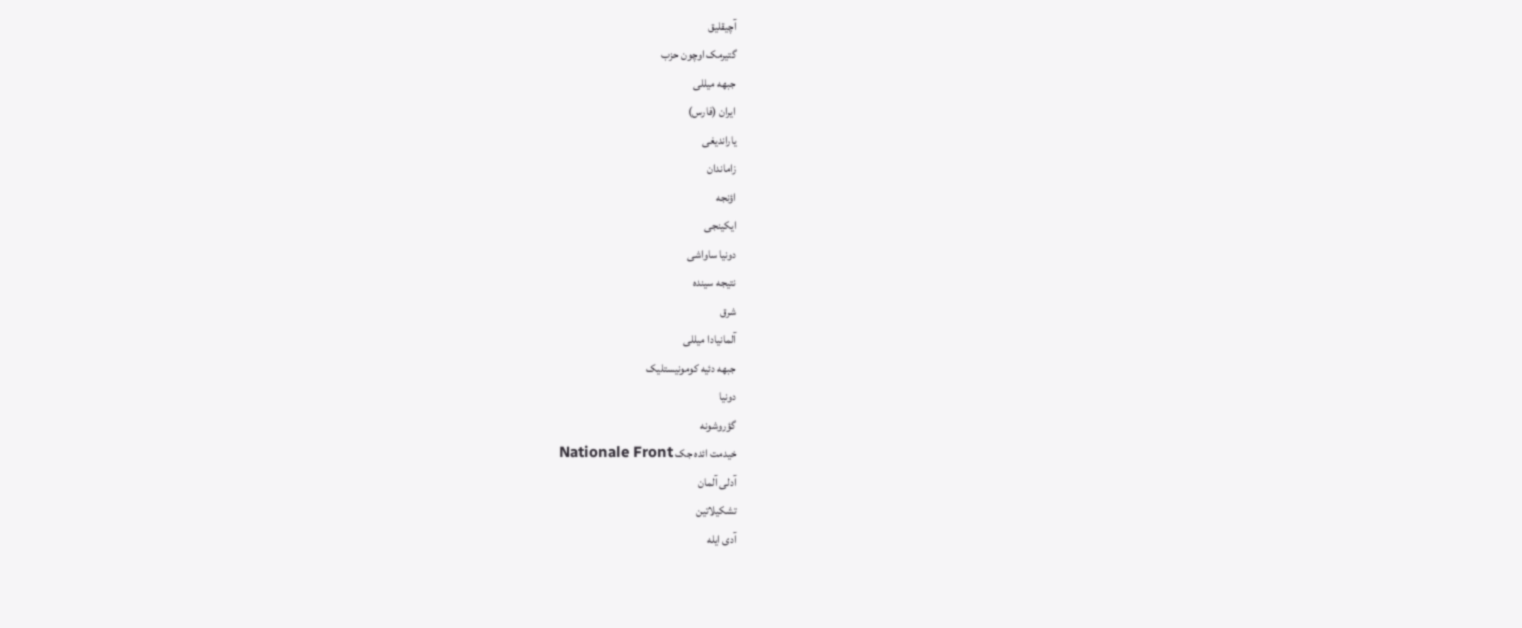آچیقلیق
گتیرمک اوچون حزب
جبهه میللی
ایران (فارس)
یاراندیغی
زاماندان
اؤنجه
ایکینجی
دونیا ساواشی
نتیجه سینده
شرق
آلمانیادا میللی
جبهه دئیه کومونیستلیک
دونیا
گؤروشونه
خیدمت ائده جک Nationale Front
آدلی آلمان
تشکیلاتین
آدی ایله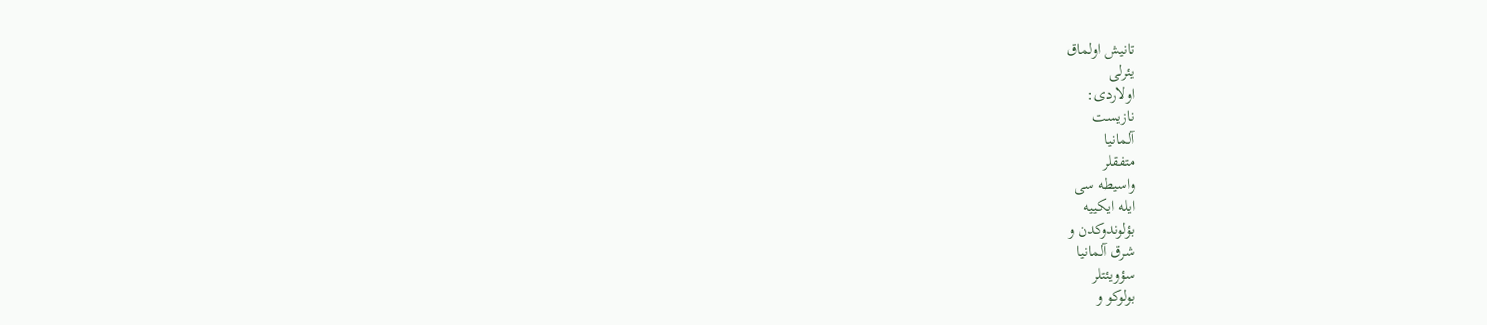تانیش اولماق
یئرلی
اولاردی:
نازیست
آلمانیا
متفقلر
واسیطه سی
ایله ایکییه
بؤلوندوکدن و
شرق آلمانیا
سؤویئتلر
بولوکو و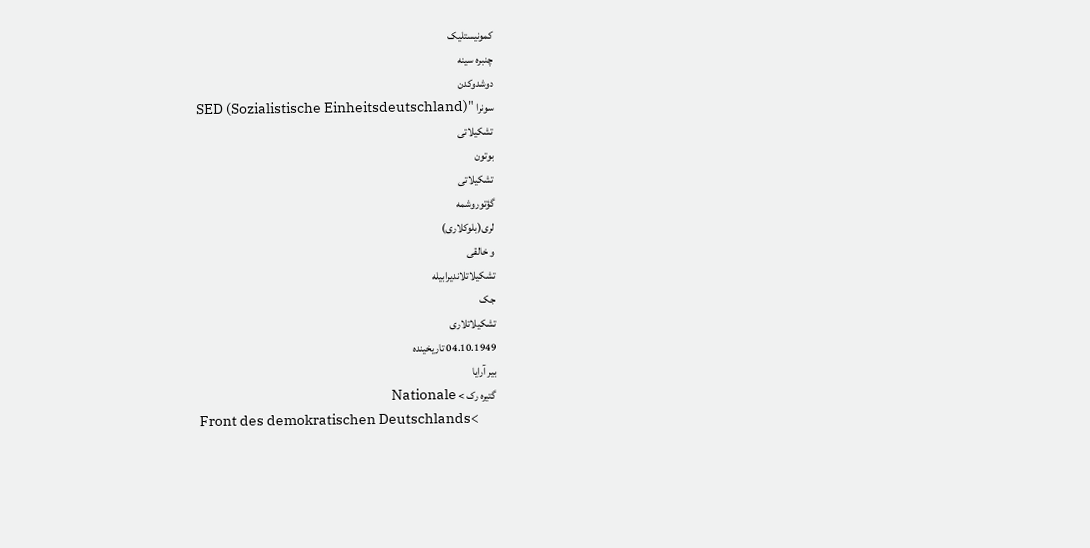کمونیستلیک
چنبره سینه
دوشدوکدن
سونرا "SED (Sozialistische Einheitsdeutschland)
تشکیلاتی
بوتون
تشکیلاتی
گؤتوروشمه
لری(بلوکلاری)
و خالقی
تشکیلاتلاندیرابیله
جک
تشکیلاتلاری
04.10.1949 تاریخینده
بیر آرایا
گتیره رک > Nationale
Front des demokratischen Deutschlands<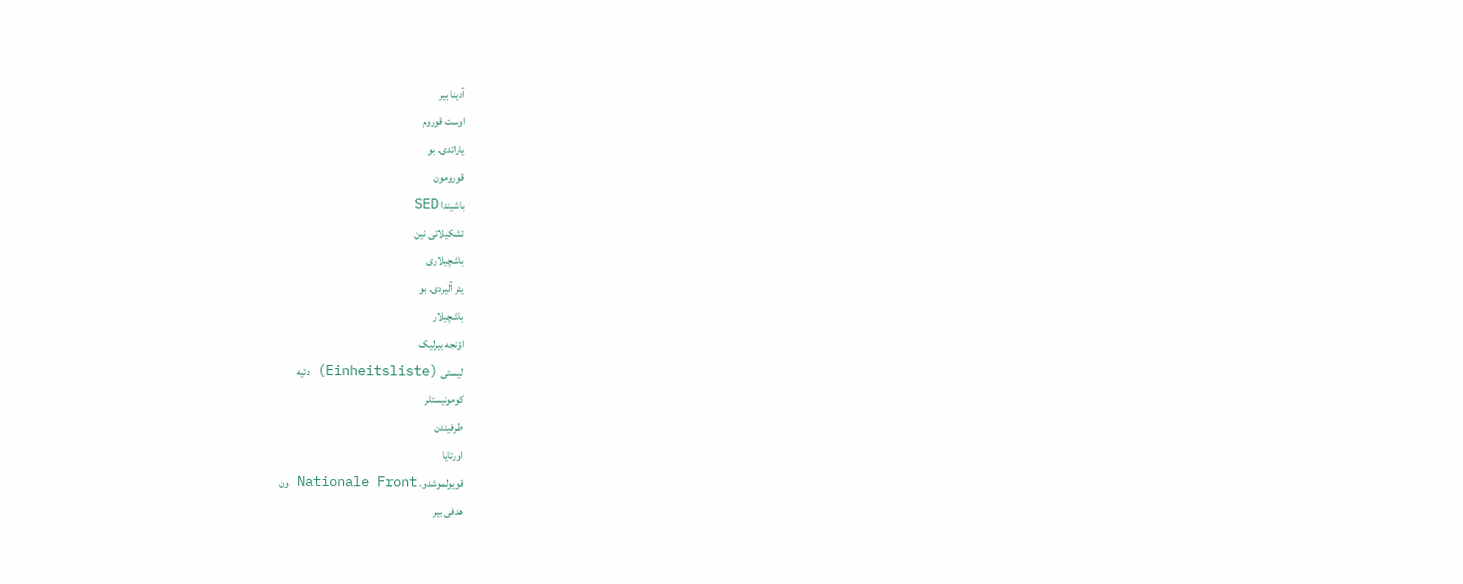آدینا بیر
اوست قوروم
یاراتدی. بو
قورومون
باشیندا SED
تشکیلاتی نین
باشچیلاری
یئر آلیردی. بو
باشچیلار
اؤنجه بیرلیک
لیستی (Einheitsliste) دئیه
کومونیستلر
طرفیندن
اورتایا
قویولموشدو. Nationale Front ون
هدفی بیر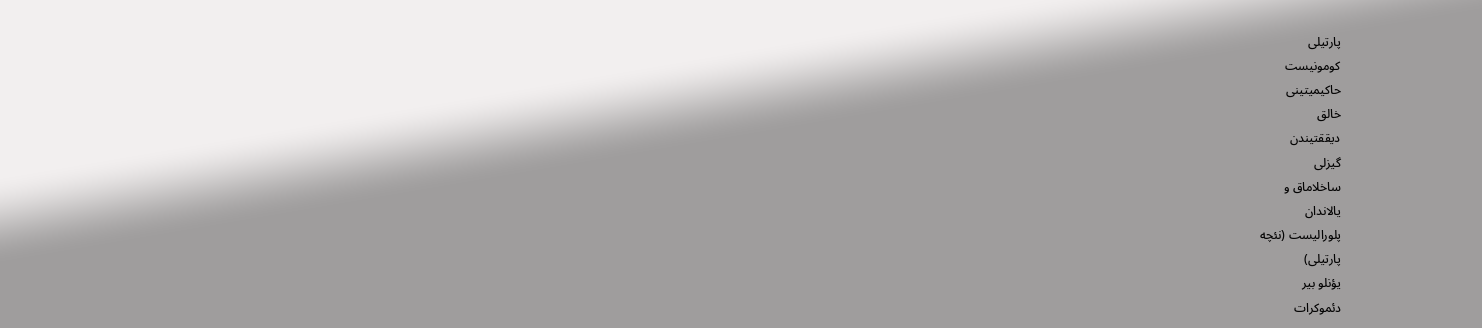پارتیلی
کومونیست
حاکیمیتینی
خالق
دیققتیندن
گیزلی
ساخلاماق و
یالاندان
پلورالیست (نئچه
پارتیلی)
یؤنلو بیر
دئموکرات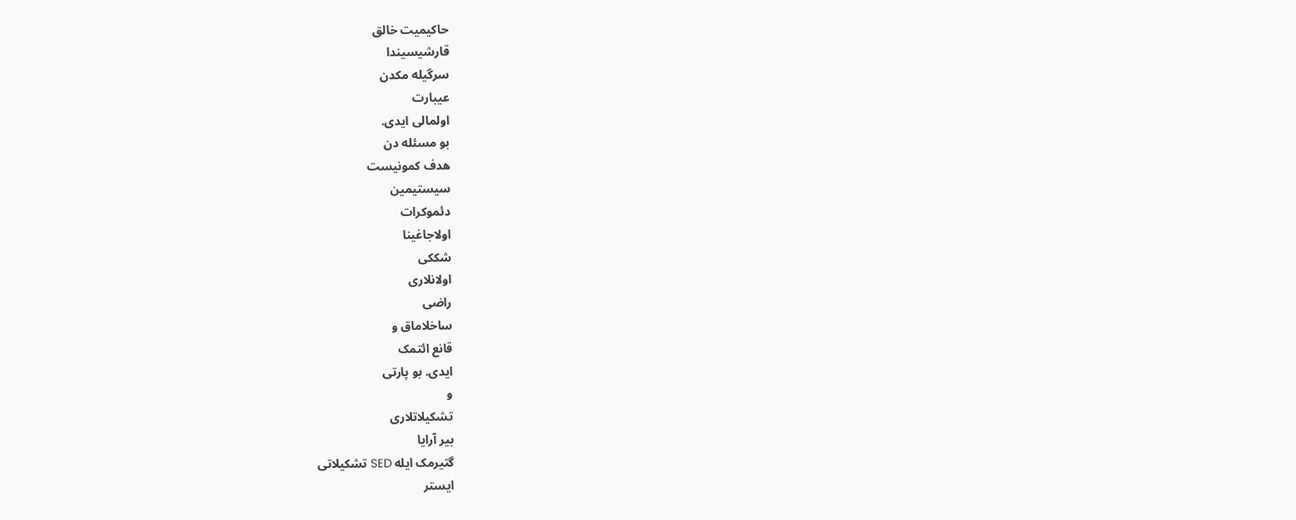حاکیمیت خالق
قارشیسیندا
سرگیله مکدن
عیبارت
اولمالی ایدی.
بو مسئله دن
هدف کمونیست
سیستیمین
دئموکرات
اولاجاغینا
شککی
اولانلاری
راضی
ساخلاماق و
قانع ائتمک
ایدی. بو پارتی
و
تشکیلاتلاری
بیر آرایا
گتیرمک ایله SED تشکیلاتی
ایستر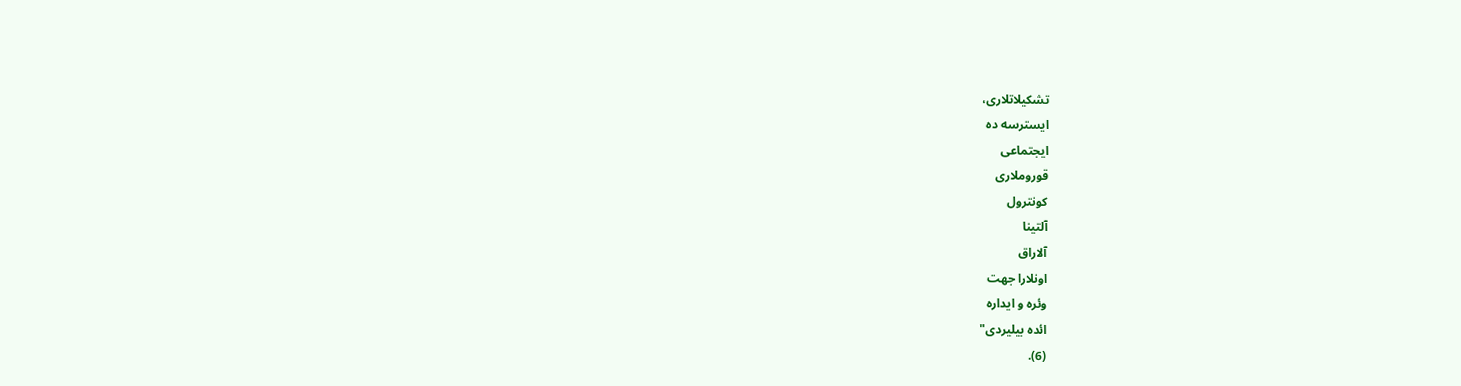تشکیلاتلاری،
ایسترسه ده
ایجتماعی
قوروملاری
کونترول
آلتینا
آلاراق
اونلارا جهت
وئره و ایداره
ائده بیلیردی"
(6).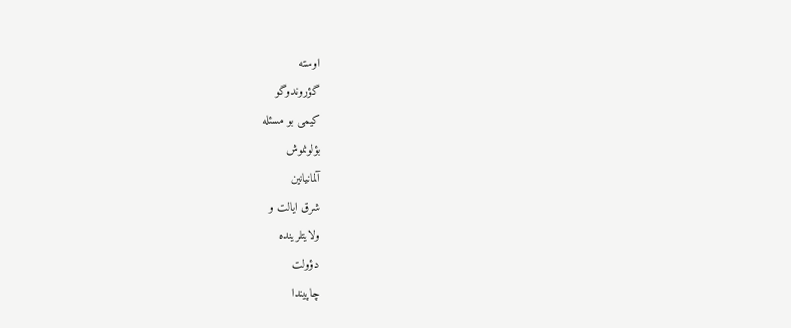اوسته
گؤروندوگو
کیمی بو مسئله
بؤلونموش
آلمانیانین
شرق ایالت و
ولایتلرینده
دؤولت
چاپیندا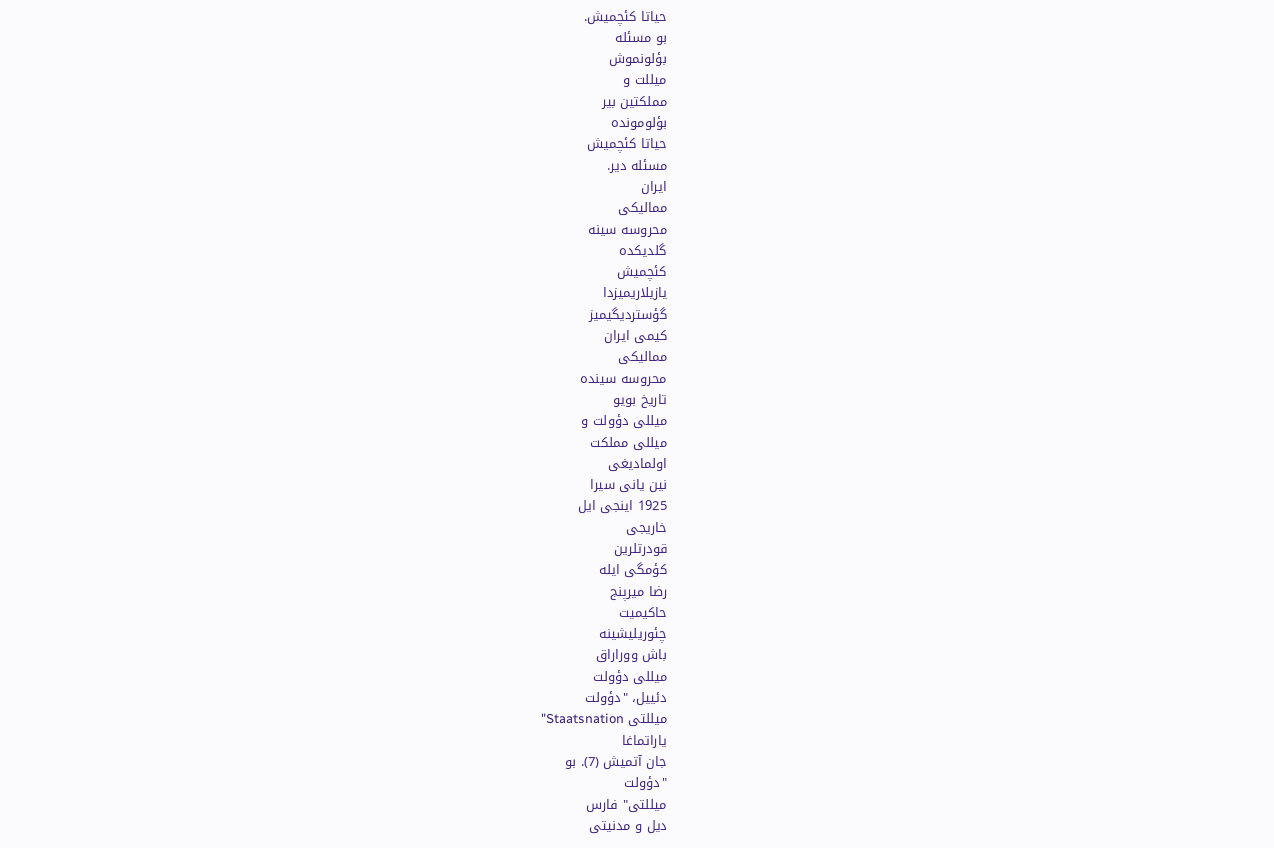حیاتا کئچمیش.
بو مسئله
بؤلونموش
میللت و
مملکتین بیر
بؤلومونده
حیاتا کئچمیش
مسئله دیر.
ایران
ممالیکی
محروسه سینه
گلدیکده
کئچمیش
یازیلاریمیزدا
گؤستردیگیمیز
کیمی ایران
ممالیکی
محروسه سینده
تاریخ بویو
میللی دؤولت و
میللی مملکت
اولمادیغی
نین یانی سیرا
1925 اینجی ایل
خاریجی
قودرتلرین
کؤمگی ایله
رضا میرپنج
حاکیمیت
چئوریلیشینه
باش ووراراق
میللی دؤولت
دئییل، "دؤولت
میللتی Staatsnation"
یاراتماغا
جان آتمیش (7). بو
"دؤولت
میللتی" فارس
دیل و مدنیتی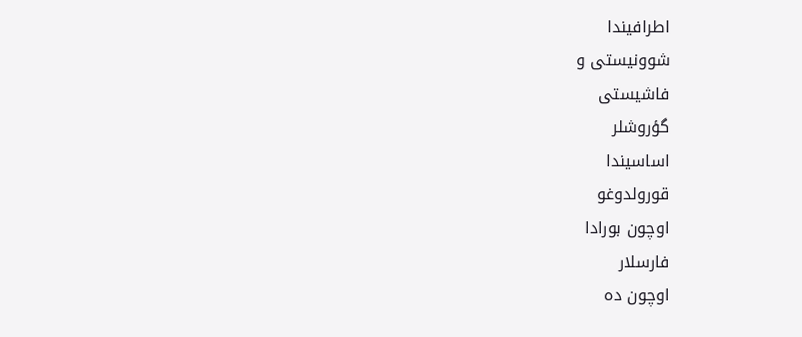اطرافیندا
شوونیستی و
فاشیستی
گؤروشلر
اساسیندا
قورولدوغو
اوچون بورادا
فارسلار
اوچون ده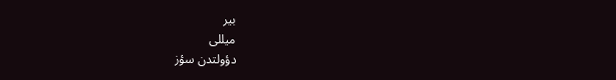بیر
میللی
دؤولتدن سؤز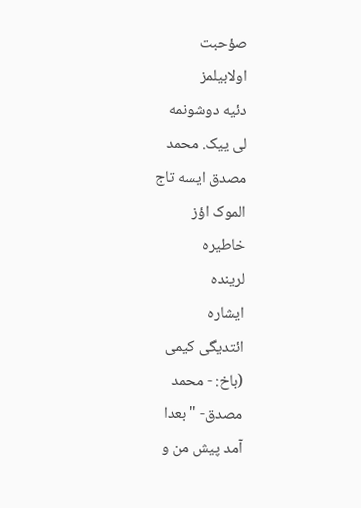صؤحبت
اولابیلمز
دئیه دوشونمه
لی ییک. محمد
مصدق ایسه تاج
الموک اؤز
خاطیره
لرینده
ایشاره
ائتدیگی کیمی
(باخ: - محمد
مصدق- "بعدا
آمد پيش من و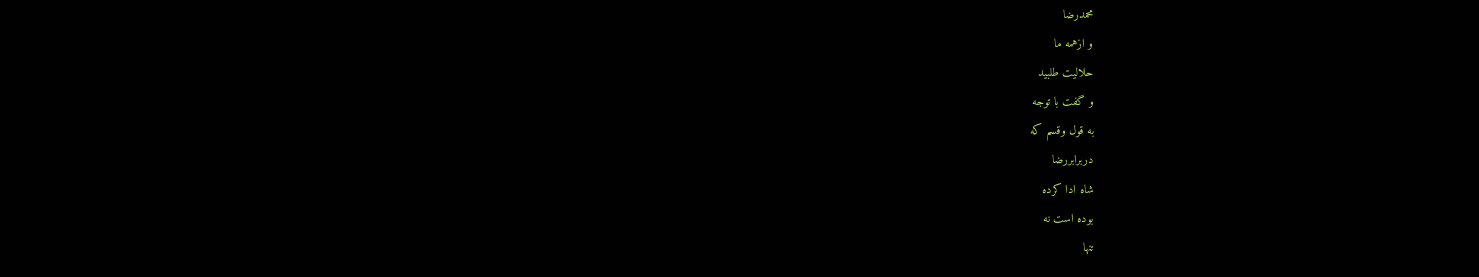محمدرضا
و ازهمه ما
حلاليت طلبيد
و گفت با توجه
به قول وقسم كه
دربرابررضا
شاه ادا كرده
بوده است نه
تنها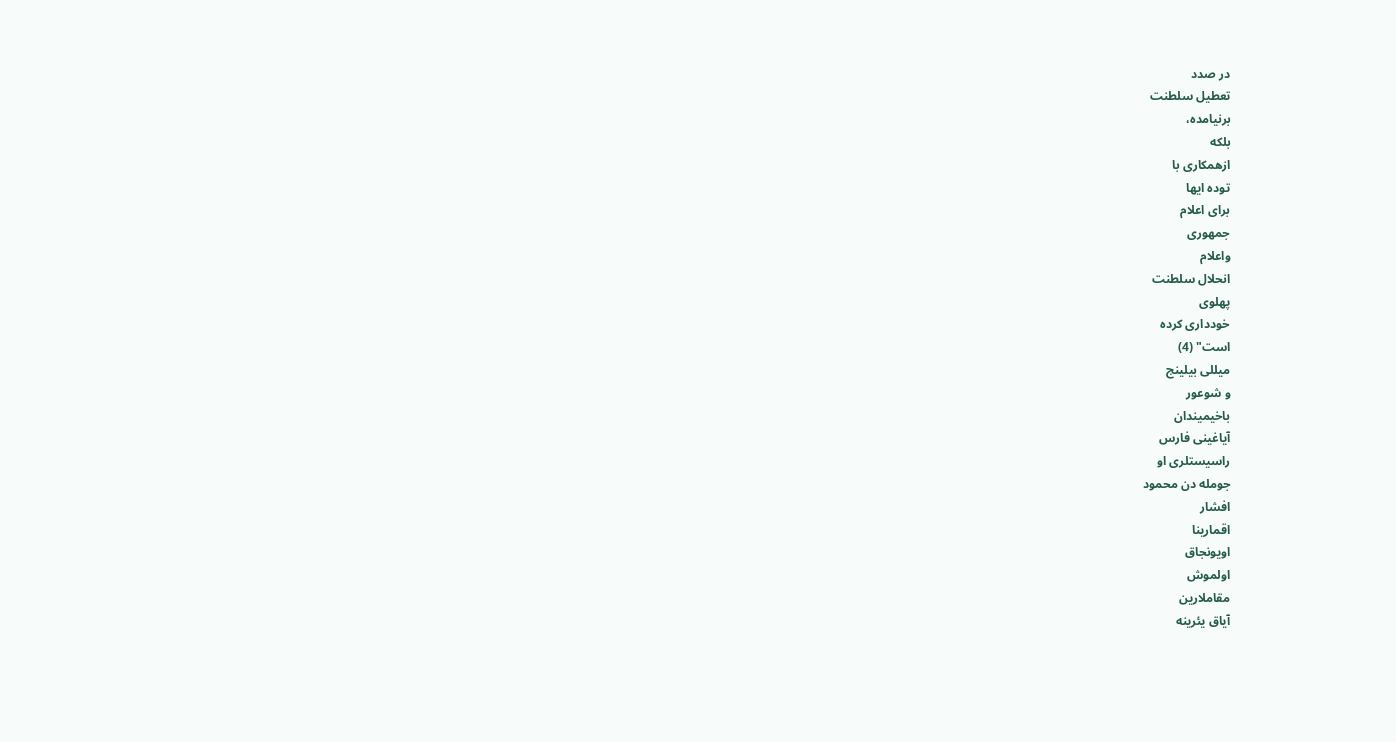در صدد
تعطيل سلطنت
برنيامده،
بلكه
ازهمكاری با
توده ایها
برای اعلام
جمهوری
واعلام
انحلال سلطنت
پهلوی
خودداری كرده
است" (4)
میللی بیلینج
و شوعور
باخیمیندان
آیاغینی فارس
راسیستلری او
جومله دن محمود
افشار
اقمارینا
اویونجاق
اولموش
مقاملارین
آیاق یئرینه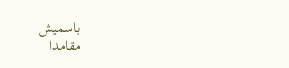باسمیش
مقامدا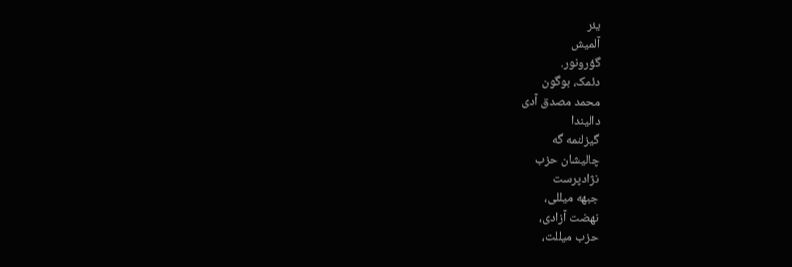یئر
آلمیش
گؤرونور.
دئمک، بوگون
محمد مصدق آدی
دالیندا
گیزلنمه گه
چالیشان حزب
نژادپرست
جبهه میللی،
نهضت آزادی،
حزب میللت،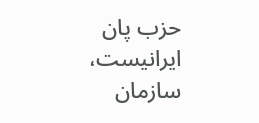حزب پان
ایرانیست،
سازمان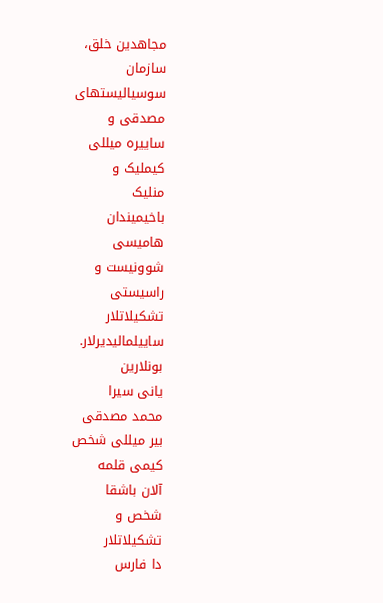مجاهدین خلق،
سازمان
سوسیالیستهای
مصدقی و
ساییره میللی
کیملیک و
منلیک
باخیمیندان
هامیسی
شوونیست و
راسیستی
تشکیلاتلار
ساییلمالیدیرلار.
بونلارین
یانی سیرا
محمد مصدقی
بیر میللی شخص
کیمی قلمه
آلان باشقا
شخص و
تشکیلاتلار
دا فارس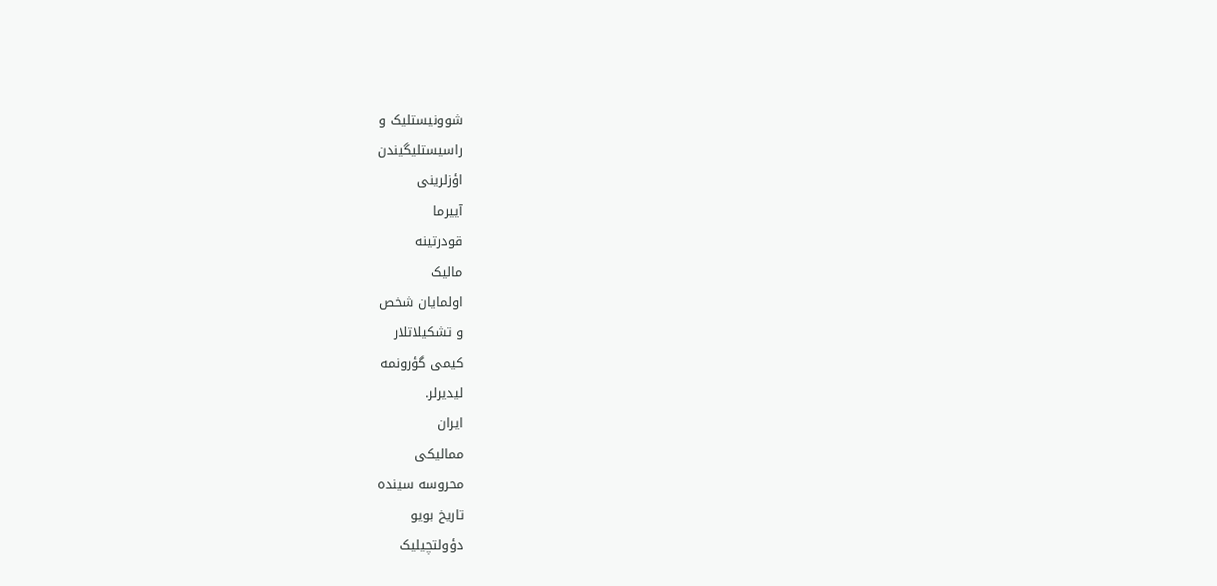شوونیستلیک و
راسیستلیگیندن
اؤزلرینی
آییرما
قودرتینه
مالیک
اولمایان شخص
و تشکیلاتلار
کیمی گؤرونمه
لیدیرلر.
ایران
ممالیکی
محروسه سینده
تاریخ بویو
دؤولتچیلیک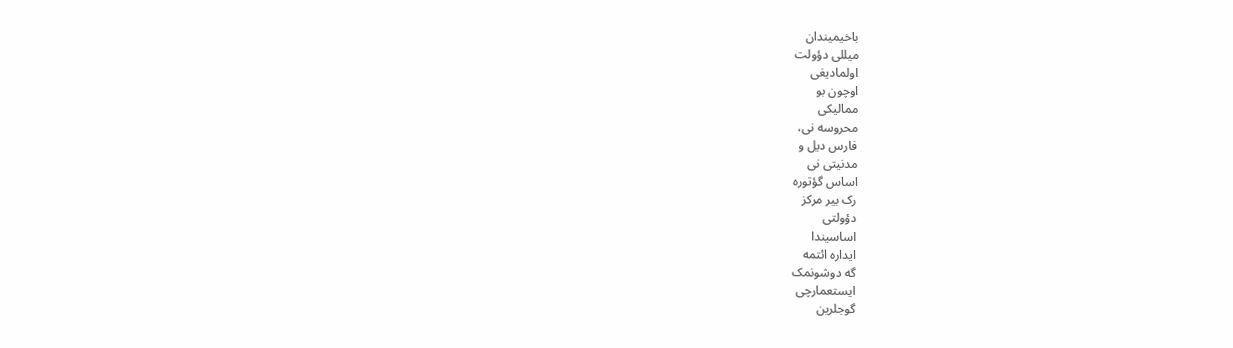باخیمیندان
میللی دؤولت
اولمادیغی
اوچون بو
ممالیکی
محروسه نی،
فارس دیل و
مدنیتی نی
اساس گؤتوره
رک بیر مرکز
دؤولتی
اساسیندا
ایداره ائتمه
گه دوشونمک
ایستعمارچی
گوجلرین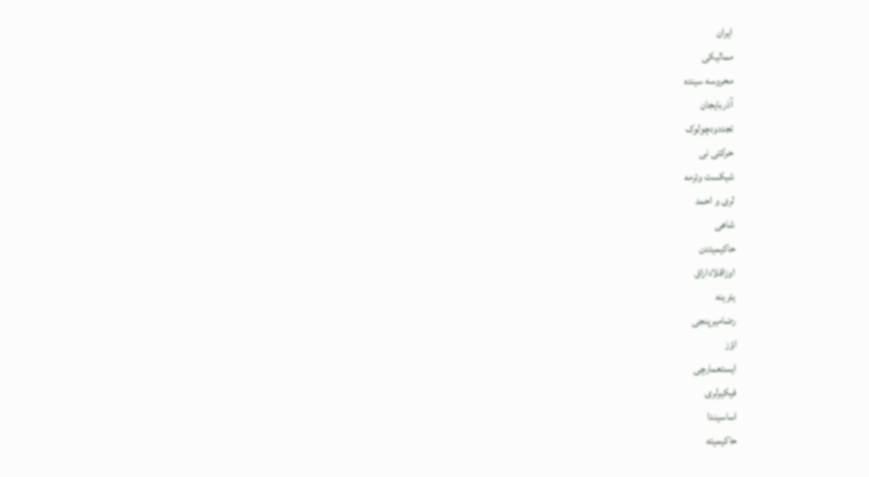ایران
ممالیکی
محروسه سینده
آذربایجان
تجددودچولوک
حرکتی نی
شیکست وئرمه
لری و احمد
شاهی
حاکیمیتدن
اوزاقلاداراق
یئرینه
رضامیرپنجی
اؤز
ایستعمارچی
فیکیرلری
اساسیندا
حاکیمیته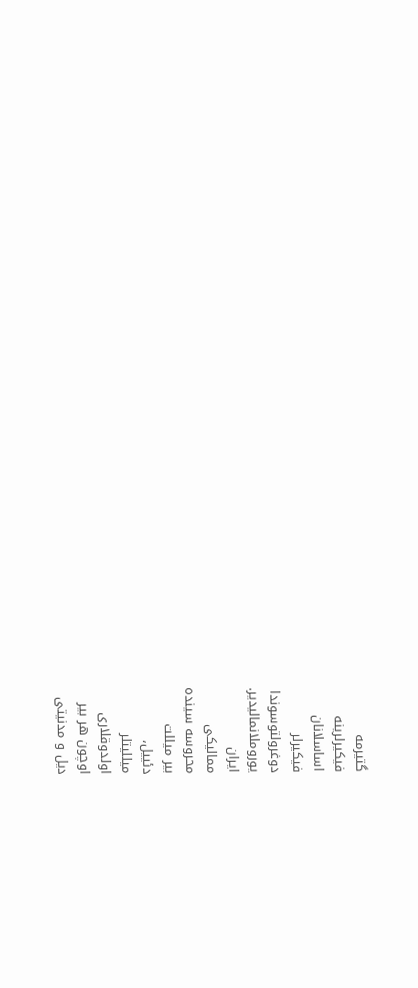گتیرمه
فیکیرلرینه
اساسلانان
فیکیرلر
دوغرولتوسوندا
یوروملانمالیدیر.
ایران
ممالیکی
محروسه سینده
بیر میللت
دئییل،
میللیتلر
اولدوقلاری
اوچون هر بیر
دیل و مدنیتی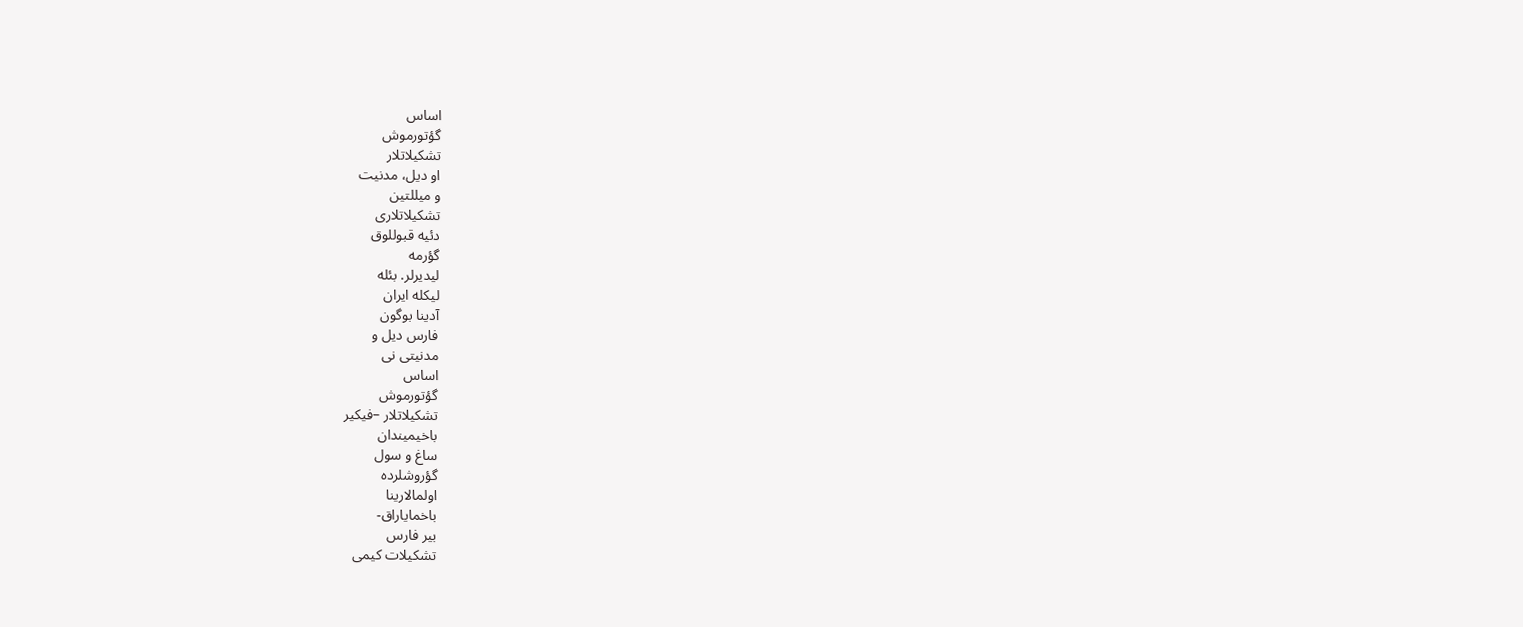اساس
گؤتورموش
تشکیلاتلار
او دیل، مدنیت
و میللتین
تشکیلاتلاری
دئیه قبوللوق
گؤرمه
لیدیرلر. بئله
لیکله ایران
آدینا بوگون
فارس دیل و
مدنیتی نی
اساس
گؤتورموش
تشکیلاتلار –فیکیر
باخیمیندان
ساغ و سول
گؤروشلرده
اولمالارینا
باخمایاراق-
بیر فارس
تشکیلات کیمی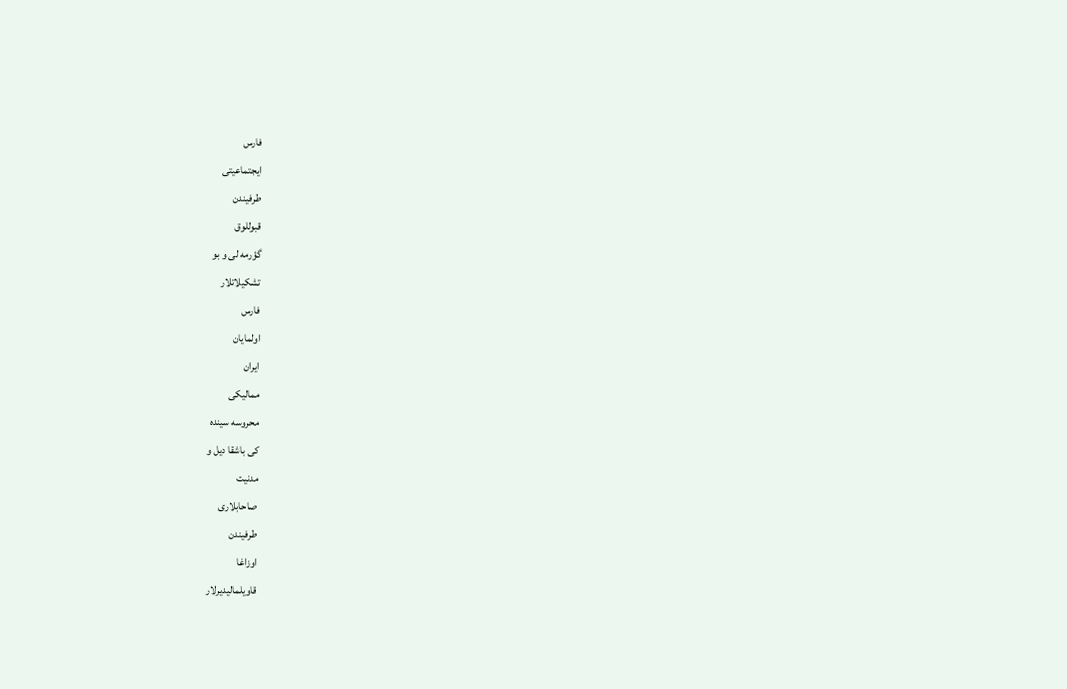فارس
ایجتماعیتی
طرفیندن
قبوللوق
گؤرمه لی و بو
تشکیلاتلار
فارس
اولمایان
ایران
ممالیکی
محروسه سینده
کی باشقا دیل و
مدنیت
صاحابلاری
طرفیندن
اوزاغا
قاویلمالیدیرلار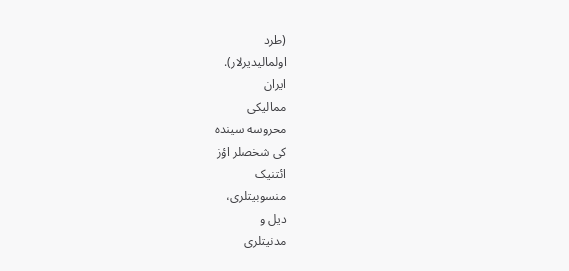(طرد
اولمالیدیرلار).
ایران
ممالیکی
محروسه سینده
کی شخصلر اؤز
ائتنیک
منسوبیتلری،
دیل و
مدنیتلری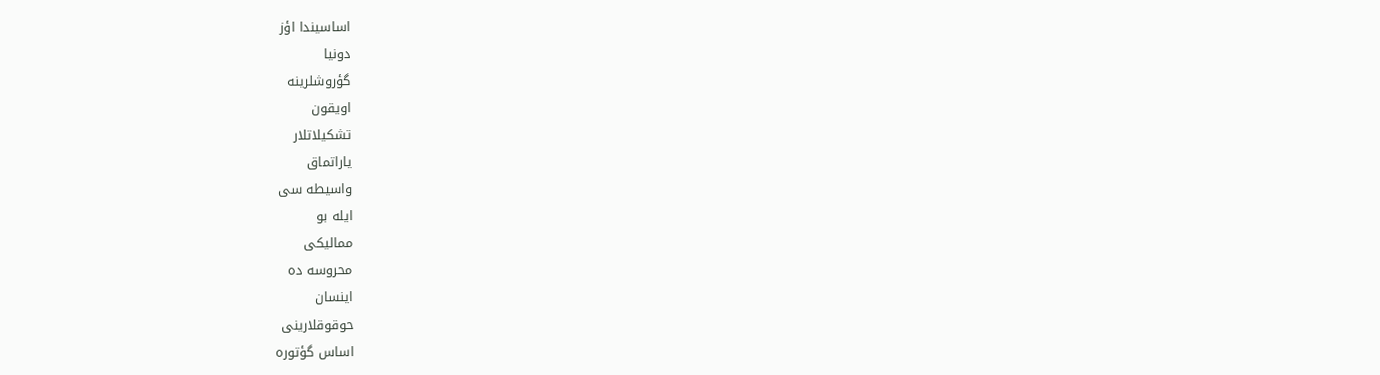اساسیندا اؤز
دونیا
گؤروشلرینه
اویقون
تشکیلاتلار
یاراتماق
واسیطه سی
ایله بو
ممالیکی
محروسه ده
اینسان
حوقوقلارینی
اساس گؤتوره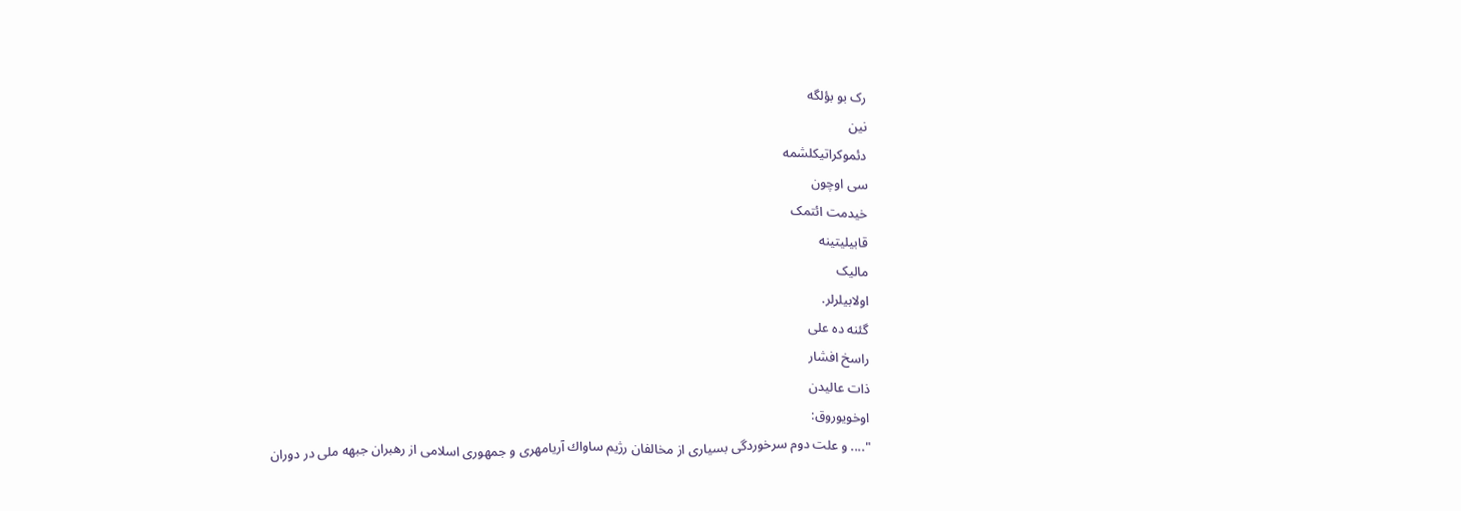رک بو بؤلگه
نین
دئموکراتیکلشمه
سی اوچون
خیدمت ائتمک
قابیلیتینه
مالیک
اولابیلرلر.
گئنه ده علی
راسخ افشار
ذات عالیدن
اوخویوروق:
".... و علت دوم سرخوردگی بسیاری از مخالفان رژیم ساواك آریامهری و جمهوری اسلامی از رهبران جبهه ملی در دوران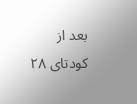بعد از كودتای ٢٨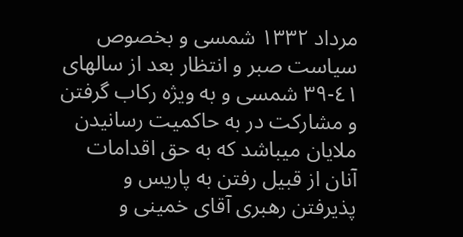مرداد ١٣٣٢ شمسی و بخصوص سیاست صبر و انتظار بعد از سالهای ٤١-٣٩ شمسی و به ویژه ركاب گرفتن و مشاركت در به حاكمیت رسانیدن ملایان میباشد كه به حق اقدامات آنان از قبیل رفتن به پاریس و پذیرفتن رهبری آقای خمینی و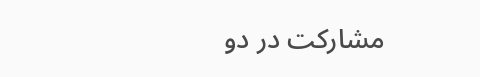مشاركت در دو